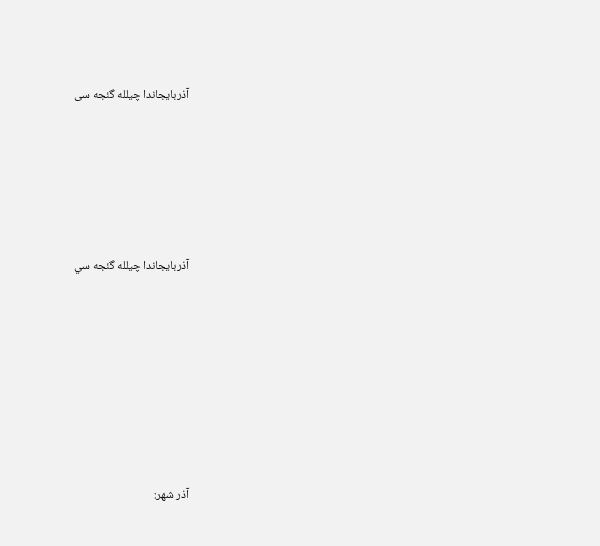آذربایجاندا چیلله گئجه سی





آذربايجاندا چيلله گئجه ‌سي







آذر شهر: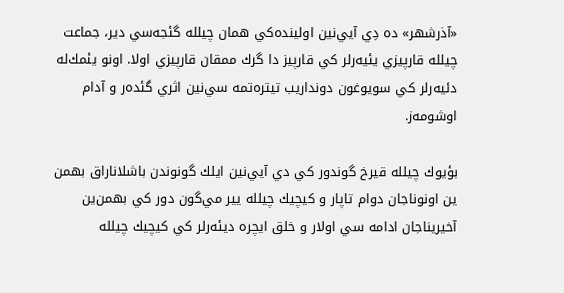«آذرشهر» ده دِي‌ آيي‌نين اولينده‌كي همان چيلله گئجه‌سي دير، جماعت چيلله قارپيزي يئيه‌رلر كي قارپيز دا گرك ممقان قارپيزي اولا. اونو يئمك‌له دئيه‌رلر كي سويوغون دونداريب تيتره‌تمه سي‌نين اثري گئده‌ر و آدام اوشومه‌ز.

بؤيوك چيلله قيرخ گوندور كي دي آيي‌نين ايلك گونوندن باشلاناراق بهمن ين اونوناجان دوام تاپار و كيچيك چيلله يير مي‌گون دور كي بهمن‌ين آخيريناجان ادامه سي اولار و خلق ايچره ديئه‌رلر كي كيچيك چيلله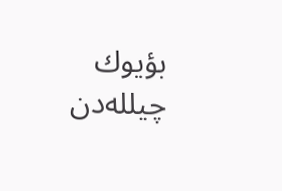بؤيوك چيلله‌دن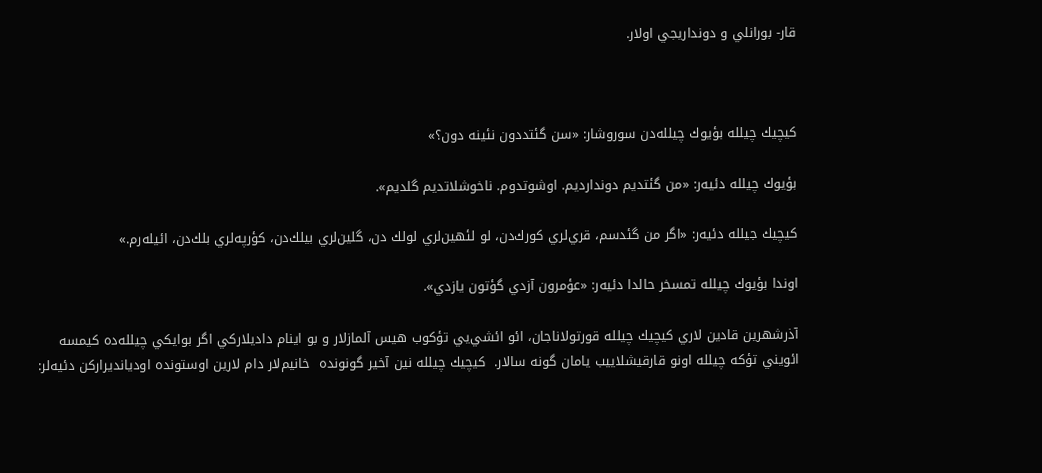قار- بورانلي و دونداريجي اولار.



كيچيك چيلله بؤيوك چيلله‌دن سوروشار: «سن گئتددون نئينه دون؟»

بؤيوك چيلله دئيه‌ر: «من گئتديم دوندارديم. اوشوتدوم. ناخوشلاتديم گلديم».

كيچيك جيلله دئيه‌ر: «اگر من گئدسم، قري‌لري كورك‌دن، لو لئهين‌لري لولك دن، گلين‌لري بيلك‌دن، كؤرپه‌لري بلك‌‌دن، ائيله‌رم.»

اوندا بؤيوك چيلله تمسخر حالدا دئيه‌ر: «عؤمرون آزدي گؤتون يازدي».

آذرشهرين قادين لاري كيچيك چيلله قورتولاناجان، ائو ائشي‌يي تؤكوب هيس آلمازلار و بو اينام داديلاركي اگر بوايكي چيلله‌ده كيمسه ائويني تؤكه چيلله اونو قارقيشلاييب يامان گونه‌ سالار.  كيچيك چيلله نين آخير گونونده  خانيم‌لار دام لارين اوستونده اوديانديراركن دئيه‌لر: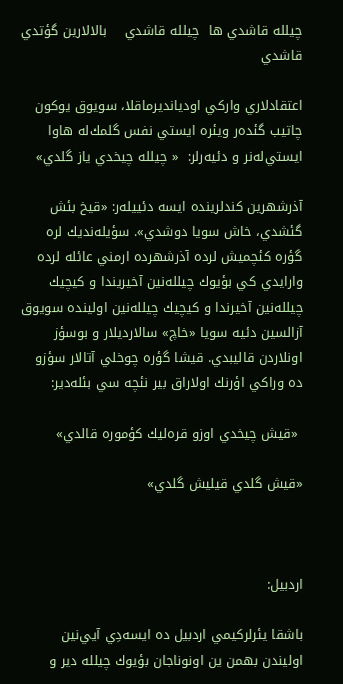چيلله قاشدي ها  چيلله قاشدي    بالالارين گؤتدي قاشدي

اعتقادلاري واركي اوديانديرماقلا، سويوق يوكون چاتيب گئده‌ر ويئره‌ ايستي نفس گلمك‌له هاوا ايستي‌له‌نر و دئيه‌رلر:  « چيلله چيخدي ياز گلدي»

آذرشهرين كندلرينده ايسه دئييله‌ر: «قيخ بئش گئشدي، خاش سويا دوشدي». سؤيله‌نديك‌ لره گؤره كئچميش لرده آذرشهرده ارمني عائله لرده وارايدي كي بؤيوك چيلله‌نين آخيريندا و كيچيك چيلله‌نين آخيرندا و كيچيك چيلله‌نين اولينده سويوق آزالسين دئيه سويا «خاچ» سالارديلار و بوسؤز اونلاردن قاليبدي. قيشا گؤره چوخلي آتالار سؤزو ده وراكي اؤرنك اولاراق بير نئچه سي بئله‌دير:

 «قيش چيخدي اوزو قره‌ليك كؤموره قالدي»

«قيش گلدي قيليش گلدي»



اردبيل:

باشقا يئرلركيمي اردبيل ده ايسه‌دِي آيي‌نين  اوليندن بهمن ين اونوناجان بؤيوك چيلله دير و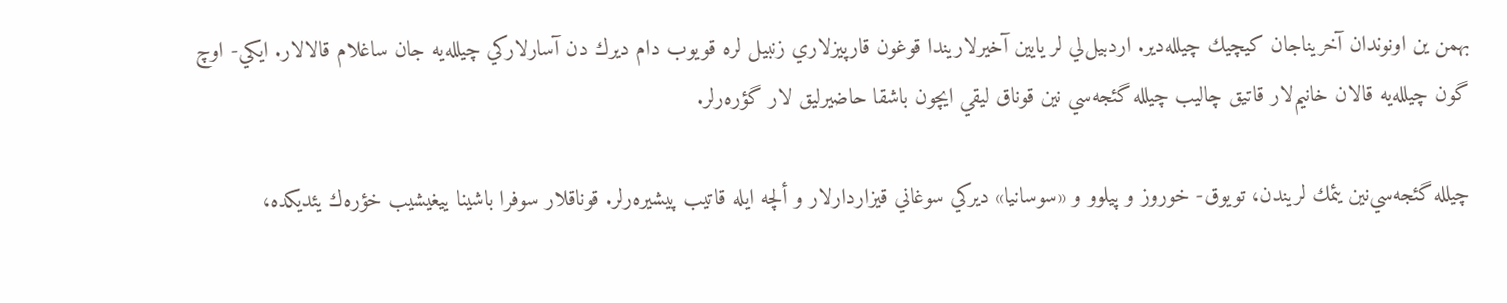بهمن ين اونوندان آخريناجان كيچيك چيلله‌دير. اردبيل‌لي لر يايين آخيرلاريندا قوغون قارپيزلاري زنبيل لره قويوب دام ديرك دن آسارلاركي چيلله‌يه جان ساغلام قالالار. ايكي- اوچ گون چيلله‌يه قالان خانيم‌لار قاتيق چاليب چيلله گئجه‌سي نين قوناق ليقي ايچون باشقا حاضيرليق لار گؤره‌رلر.

چيلله گئجه‌سي‌نين يئمك لريندن، تويوق- خوروز و پيلوو و «سوسانيا» ديركي سوغاني قيزاردارلار و ألچه ايله قاتيب پيشيره‌رلر. قوناقلار سوفرا باشينا ييغيشيب خؤره‌ك يئديكده،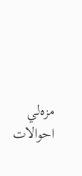مزه‌لي احوالات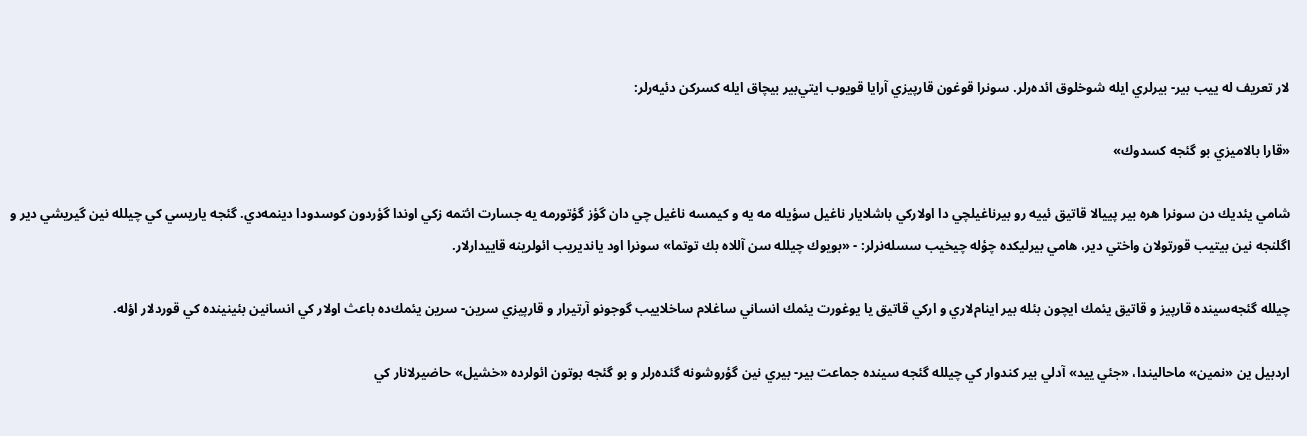لار تعريف له ييب بير- بيرلري ايله شوخلوق ائده‌رلر. سونرا قوغون قارپيزي آرايا قويوب ايتي‌بير بيچاق ايله كسركن دئيه‌رلر:

«قارا بالاميزي بو گئجه كسدوك»

شامي يئديك دن سونرا هره بير پييالا قاتيق ئييه رو بيرناغيلچي دا اولاركي باشلايار ناغيل سؤيله مه يه و كيمسه ناغيل چي دان گؤز گؤتورمه يه جسارت ائتمه‌ زكي اوندا گؤردون كوسدودا دينمه‌دي. گئجه ياريسي كي چيلله نين گيريشي دير و اگلنجه نين بيتيب قورتولان واختي دير، هامي بيرليكده چؤله چيخيب سسله‌نرلر: - «بويوك چيلله سن آللاه بك توتما» سونرا اود يانديريب ائولرينه قاييدارلار.

چيلله گئجه‌سينده قارپيز و قاتيق يئمك ايچون بئله بير اينام‌لاري و اركي قاتيق يا يوغورت يئمك انساني ساغلام ساخلاييب گوجونو آرتيرار و قارپيزي سرين- سرين يئمك‌ده باعث اولار كي انسانين بئينينده كي قوردلار اؤله.

اردبيل ين «نمين» ماحاليندا، «جئي ييد» آدلي بير كندوار كي چيلله گئجه سينده جماعت بير- بيري نين گؤروشونه گئده‌رلر و بو گئجه بوتون ائولرده «خشيل» حاضيرلانار كي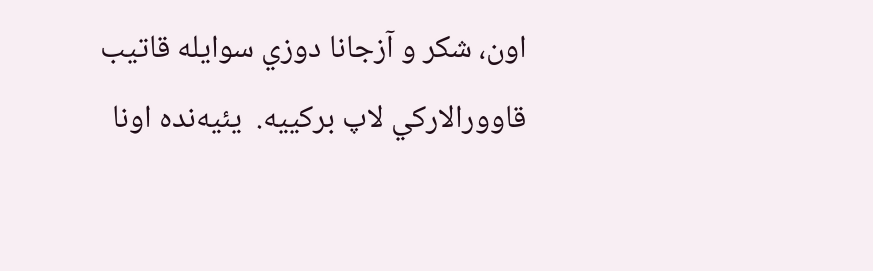اون، شكر و آزجانا دوزي سوايله قاتيب قاوورالاركي لاپ بركييه.  يئيه‌نده اونا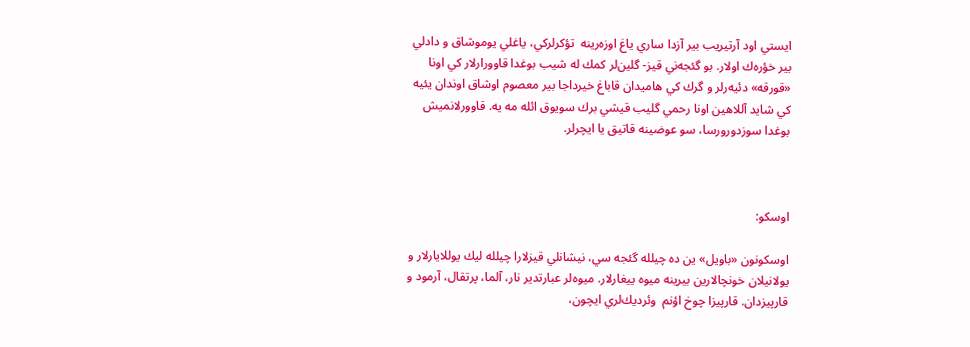ايستي اود آرتيريب بير آزدا ساري ياغ اوزه‌رينه  تؤكرلركي، ياغلي يوموشاق و دادلي بير خؤره‌ك اولار. بو گئجه‌ني قيز- گلين‌لر كمك له شيب بوغدا قاوورارلار كي اونا «قورقه» دئيه‌رلر و گرك كي هاميدان قاباغ خيرداجا بير معصوم اوشاق اوندان يئيه كي شايد آللاهين اونا رحمي گليب قيشي برك سويوق ائله مه يه. قاوورلانميش بوغدا سوزدورورسا، سو عوضينه قاتيق يا ايچرلر.



اوسكو:

اوسكونون «باويل» ين ده چيلله گئجه سي، نيشانلي قيزلارا چيلله ليك يوللايارلار و يولانيلان خونچالارين بيرينه ميوه ييغارلار. ميوه‌لر عبارتدير نار، آلما، پرتقال، آرمود و قارپيزدان. قارپيزا چوخ اؤنم  وئرديك‌لري ايچون،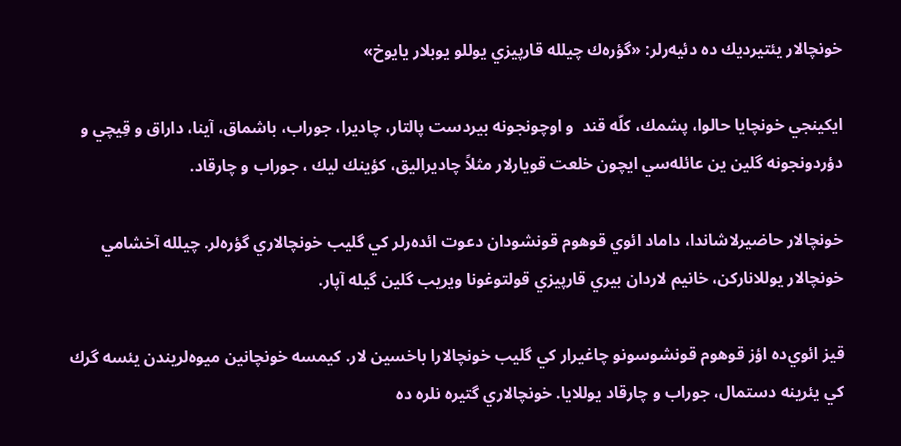خونچالار يئتيرديك ده دئيه‌رلر: «گؤره‌ك چيلله قارپيزي يوللو يوبلار يايوخ»

ايكينجي خونچايا حالوا، پشمك، كلّه قند  و اوچونجونه بيردست پالتار، چاديرا، جوراب، باشماق، آينا، داراق و قِيچي و دؤردونجونه گلين ين عائله‌سي ايچون خلعت قويارلار مثلاً چاديراليق، كؤينك ليك ، جوراب و چارقاد.

خونچالار حاضيرلاشاندا، داماد ائوي قوهوم قونشودان دعوت ائده‌رلر كي گليب خونچالاري گؤره‌لر. چيلله آخشامي خونچالار يوللاناركن، خانيم لاردان بيري قارپيزي قولتوغونا ويريب گلين گيله آپار.

قيز ائوي‌ده اؤز قوهوم قونشوسونو چاغيرار كي گليب خونچالارا باخسين لار. كيمسه خونچانين ميوه‌لريندن يئسه گرك كي يئرينه دستمال، جوراب و چارقاد يوللايا. خونچالاري گتيره نلره ده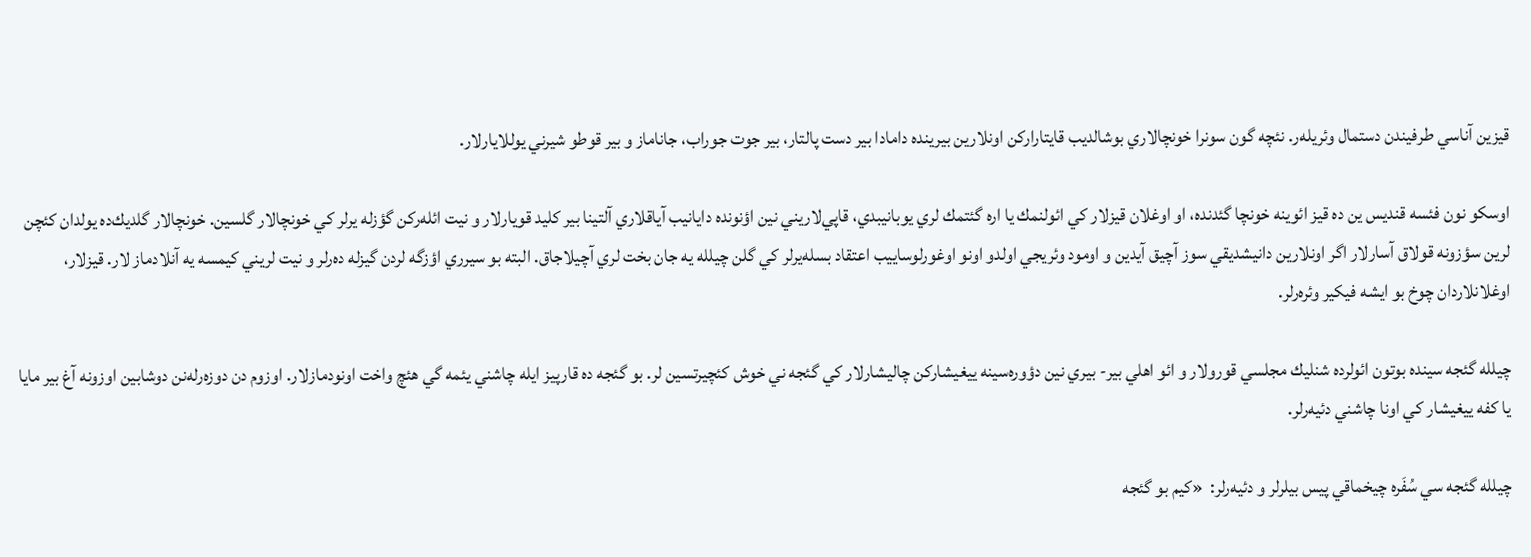قيزين آناسي طرفيندن دستمال وئريله‌ر. نئچه گون سونرا خونچالاري بوشالديب قايتاراركن اونلارين بيرينده دامادا بير دست پالتار، بير جوت جوراب، جاناماز و بير قوطو شيرني يوللايارلار.

اوسكو نون فئسه قنديس ين ده قيز ائوينه خونچا گئدنده، او اوغلان قيزلار كي ائولنمك يا اره گئتمك لري يوبانيبدي، قاپي‌لاريني نين اؤنونده دايانيب آياقلاري آلتينا بير كليد قويارلار و نيت ائله‌ركن گؤزله‌ يرلر كي خونچالار گلسين. خونچالار گلديك‌ده يولدان كئچن لرين سؤزونه قولاق آسارلار اگر اونلارين دانيشديقي سوز آچيق آيدين و اومود وئريجي اولدو اونو اوغورلوساييب اعتقاد بسله‌يرلر كي گلن چيلله يه جان بخت لري آچيلاجاق. البته بو سيرري اؤزگه لردن گيز‌له ده‌رلر و نيت لريني كيمسه يه آنلادماز لار. قيزلار، اوغلانلاردان چوخ بو ايشه فيكير وئره‌رلر.

چيلله گئجه سينده بوتون ائولرده شنليك مجلسي قورولار و ائو اهلي بير- بيري نين دؤوره‌سينه ييغيشاركن چاليشارلار كي گئجه ني خوش كئچيرتسين لر. بو گئجه ده قارپيز ايله چاشني يئمه گي هئچ واخت اونودمازلار. اوزوم دن دوزه‌رله‌نن دوشابين اوزونه آغ بير مايا يا كفه ييغيشار كي اونا چاشني دئيه‌رلر.

چيلله گئجه سي سُفَره چيخماقي پيس بيلرلر و دئيه‌رلر:  «كيم بو گئجه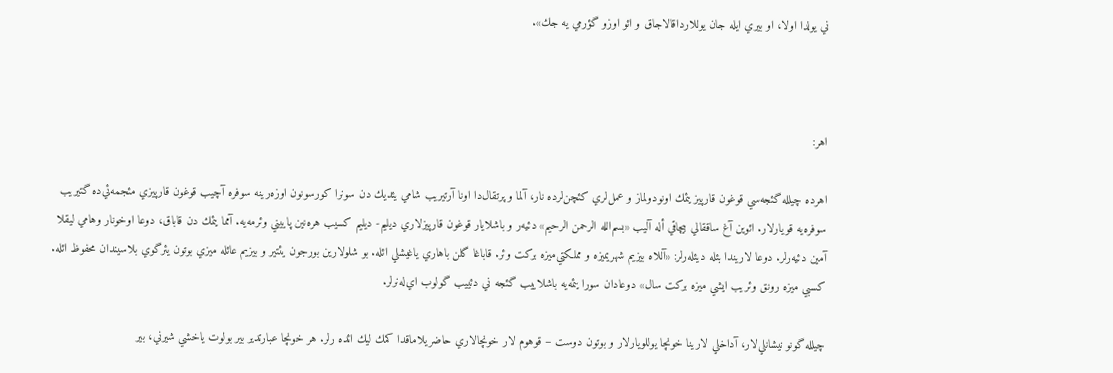ني يولدا اولا، او بيري ايله جان يوللارداقالاجاق و ائو اوزو گؤرمي يه جك».



اهر:

اهرده چيلله گئجه‌سي قوغون قارپيز يئمك اونودولماز و عمل‌لري كئچن‌لرده نار، آلما و پرتقال‌دا اونا آرتيريب شامي يئديك دن سونرا كورسونون اوزه‌رينه سوفره آچيب قوغون قارپيزي مئجمه‌ئي‌ده گتيريب سوفره‌يه قويارلار. ائوين آغ ساققالي بيچاقي أله آليب «بسم‌الله الرحمن الرحيم» دئيه‌ر و باشلايار قوغون قارپيزلاري ديليم- ديليم كسيب هره‌نين پاييني وئرمه‌يه. آمما يئمك دن قاباق، دوعا اوخونار وهامي ليقلا آمين دئيه‌رلر. دوعا لاريندا بئله ديئله‌رلر: «آللاه بيزيم شهريميزه و مملكتي‌ميزه بركت وئر. قاباغا گلن باهاري ياغيشلي ائله. بو شلولارين بورجون يئتير و بيزيم عائله ميزي بوتون يئرگوي بلاسيندان محفوظ ائله. كسبي ميزه رونق وئريب ايشي ميزه بركت سال» دوعادان سورا يئمه‌يه باشلاييب گئجه ني دئييب گولوب ا‌ي‌له‌نرلر.

چيلله گونو نيشانلي‌لار، آداخلي لارينا خونچا يوللويارلار و بوتون دوست – قوهوم لار خونچالاري حاضريلاماقدا كمك ليك ائده رلر. هر خونچا عبارتدير بير بولوت ياخشي شيرني، بير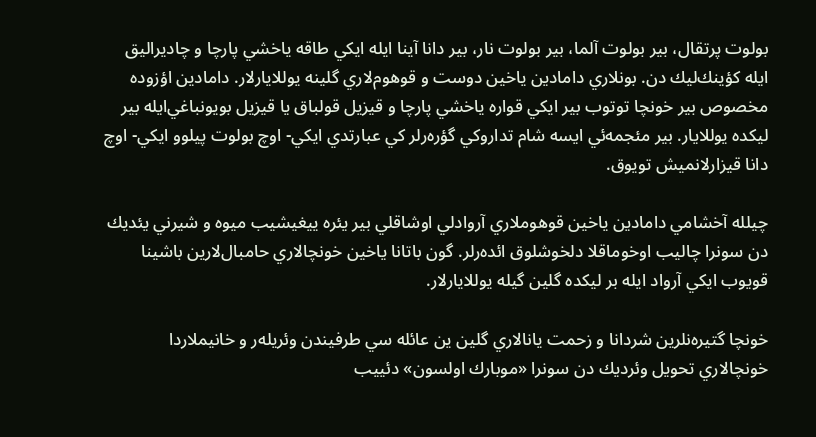بولوت پرتقال، بير بولوت آلما، بير بولوت نار، بير دانا آينا ايله ايكي طاقه ياخشي پارچا و چاديراليق ايله كؤينك‌ليك دن. بونلاري دامادين ياخين دوست و قوهوم‌لاري گلينه يوللايارلار. دامادين اؤزوده مخصوص بير خونچا توتوب بير ايكي قواره ياخشي پارچا و قيزيل قولباق يا قيزيل بويونباغي‌ايله بير ليكده يوللايار. بير مئجمه‌ئي ايسه شام تداروكي گؤره‌رلر كي عبارتدي ايكي- اوچ بولوت پيلوو ايكي- اوچ دانا قيزارلانميش تويوق.

چيلله آخشامي دامادين ياخين قوهوملاري آروادلي اوشاقلي بير يئره ييغيشيب ميوه و شيرني يئديك دن سونرا چاليب اوخوماقلا دلخوشلوق ائده‌رلر. گون باتانا ياخين خونچالاري حامبال‌لارين باشينا قويوب ايكي آرواد ايله بر ليكده گلين گيله يوللايارلار.

خونچا گتيره‌نلرين شردانا و زحمت‌ يانالاري گلين ين عائله سي طرفيندن وئريله‌ر و خانيملاردا خونچالاري تحويل وئرديك دن سونرا «موبارك اولسون» دئييب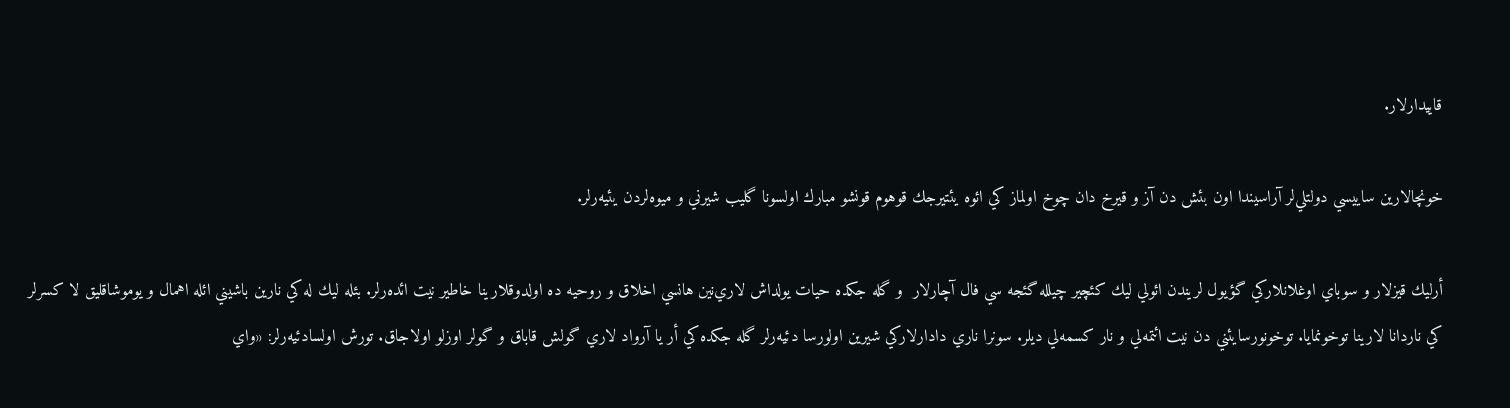قاييدارلار.

خونچالارين ساييسي دولتلي‌لر آراسيندا اون بئش دن آز و قيرخ دان چوخ اولماز كي ائوه يئتيرجك قوهوم قونشو مبارك اولسونا گليب شيرني و ميوه‌لردن يئيه‌رلر.

أرليك قيزلار و سوباي اوغلانلاركي گؤيول لريندن ائولي ليك كئچير چيلله گئجه سي فال آچارلار  و گله جكده حيات يولداش لاري‌نين هانسي اخلاق و روحيه ده اولدوقلارينا خاطير نيت ائده‌رلر. بئله ليك له كي نارين باشيني ائله اهمال و يوموشاقليق لا كسرلر كي ناردانا لارينا توخونمايا. توخونورسايئني دن نيت ائتمه‌لي و نار كسمه‌لي ديلر. سونرا ناري دادارلاركي شيرين اولورسا دئيه‌رلر گله جكده كي أر يا آرواد لاري گولش قاباق و گولر اوزلو اولاجاق. تورش اولسادئيه‌رلر: «واي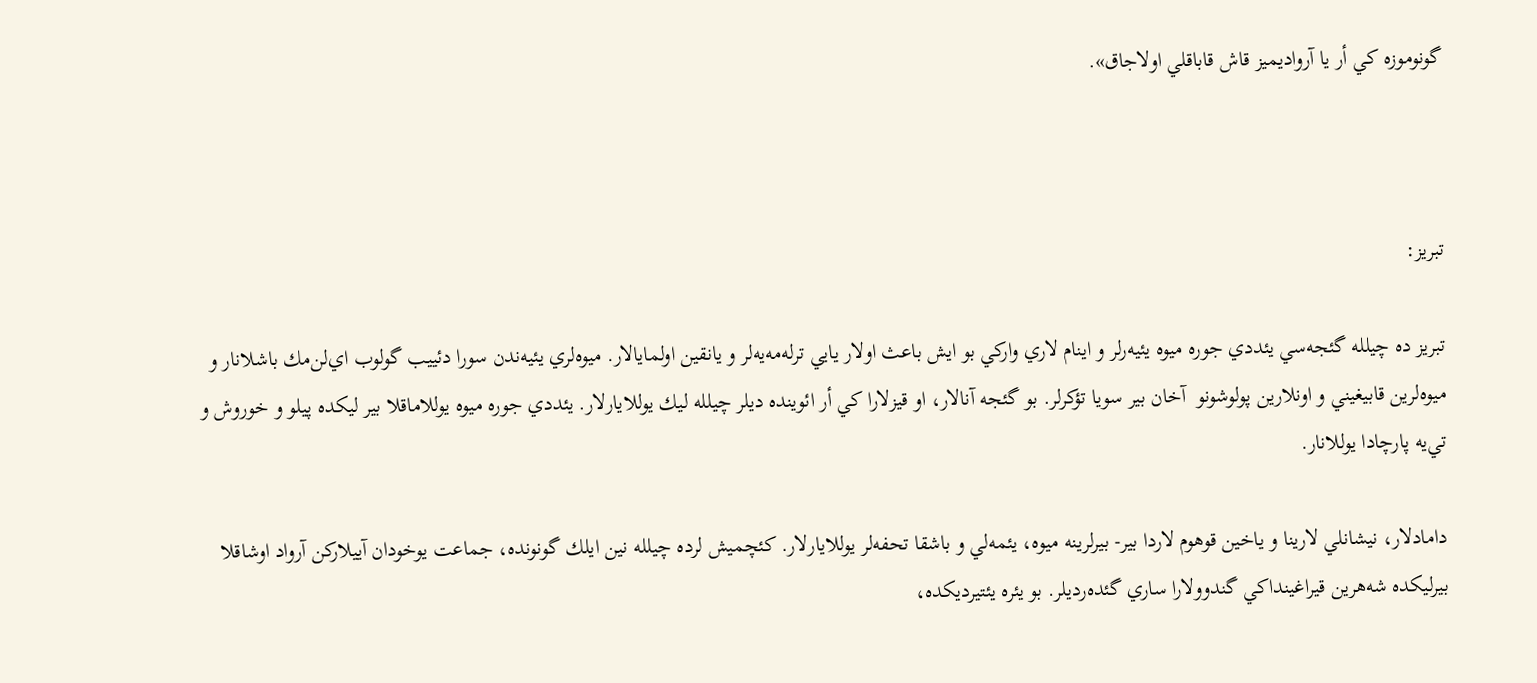گونوموزه كي أر يا آرواديميز قاش قاباقلي اولاجاق».



تبريز:

تبريز ده چيلله گئجه‌سي يئددي جوره ميوه يئيه‌رلر و اينام لاري واركي بو ايش باعث اولار يايي ترله‌مه‌يه‌لر و يانقين اولمايالار. ميوه‌لري يئيه‌ندن سورا دئييب گولوب ا‌ي‌لن‌مك باشلانار و ميوه‌لرين قابيغيني و اونلارين پولوشونو  آخان بير سويا تؤكرلر. بو گئجه آنالار، او قيزلارا كي أر ائوينده ديلر چيلله ليك يوللايارلار. يئددي جوره ميوه يوللاماقلا بير ليكده پيلو و خوروش و تي‌يه پارچادا يوللانار.

دامادلار، نيشانلي لارينا و ياخين قوهوم لاردا بير- بيرلرينه ميوه، يئمه‌لي و باشقا تحفه‌لر يوللايارلار. كئچميش لرده چيلله نين ايلك گونونده، جماعت يوخودان آييلاركن آرواد اوشاقلا بيرليكده شه‌‌هرين قيراغينداكي گندوولارا ساري گئده‌رديلر. بو يئره يئتيرديكده،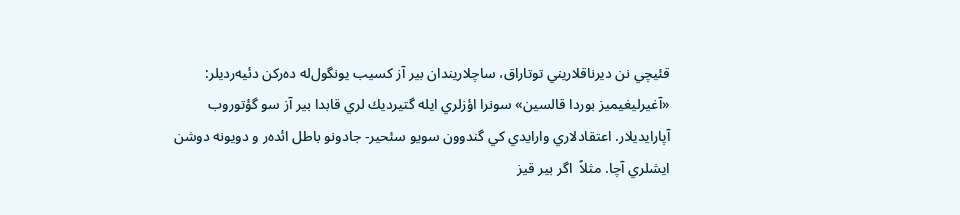قئيچي نن ديرناقلاريني توتاراق، ساچلاريندان بير آز كسيب يونگول‌له ده‌ركن دئيه‌رديلر: «آغيرليغيميز بوردا قالسين» سونرا اؤزلري ايله گتيرديك لري قابدا بير آز سو گؤتوروب آپارايديلار. اعتقادلاري وارايدي كي گندوون سويو سئحير- جادونو باطل ائده‌ر و دويونه دوشن ايشلري آچا. مثلاً  اگر بير قيز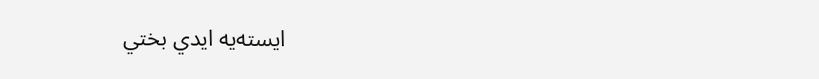ايسته‌يه ايدي بختي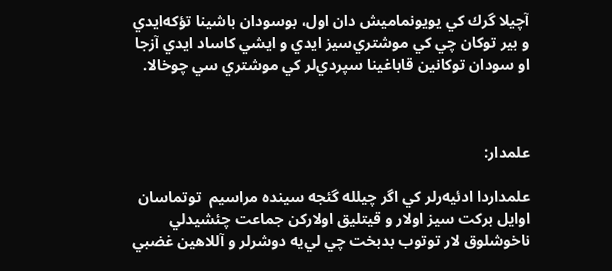آچيلا گرك كي يويونماميش دان اول، بوسودان باشينا تؤكه‌ايدي و بير توكان چي كي موشتري‌سيز ايدي و ايشي كاساد ايدي آزجا او سودان توكانين قاباغينا سپردي‌لر كي موشتري سي چوخالا.



علمدار:

علمداردا ادئيه‌رلر كي اگر چيلله گئجه سينده مراسيم  توتماسان اوايل بركت سيز اولار و قيتليق اولاركن جماعت چئشيدلي ناخوشلوق لار توتوب بدبخت چي لي‌يه دوشرلر و آللاهين غضبي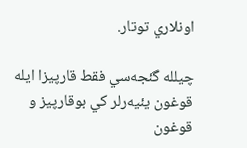اونلاري توتار.

چيلله گئجه‌سي فقط قارپيزا ايله قوغون يئيه‌رلر كي بوقارپيز و قوغون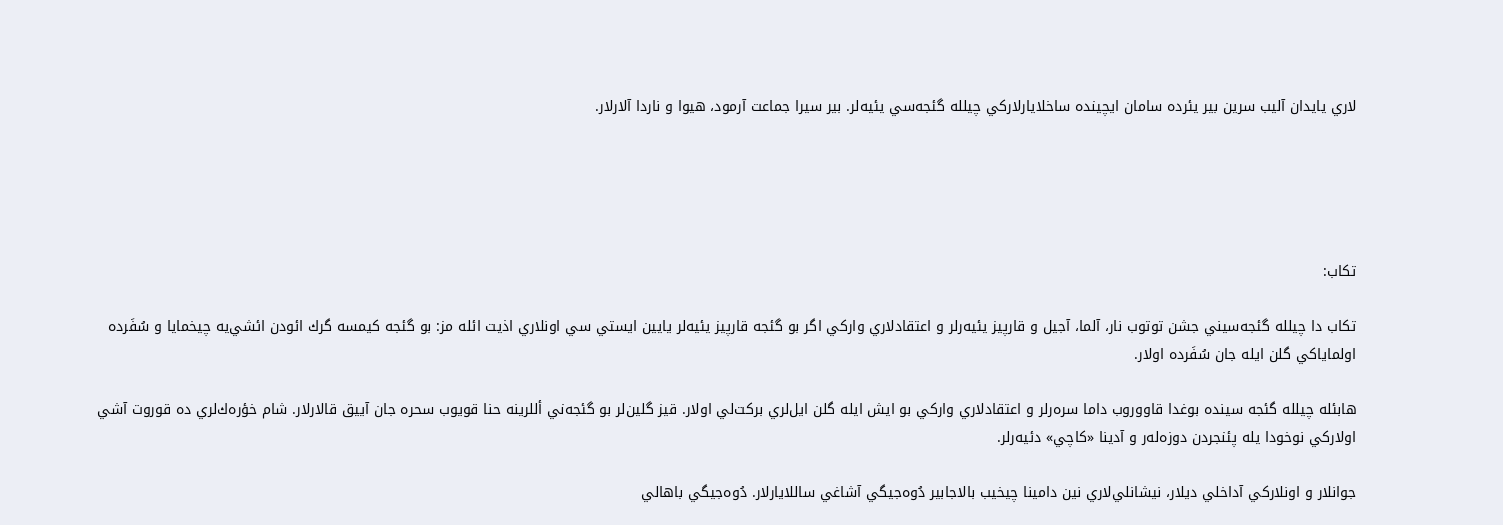لاري يايدان آليب سرين بير يئرده سامان ايچينده ساخلايارلاركي چيلله گئجه‌سي يئيه‌لر. بير سيرا جماعت آرمود، هيوا و ناردا آلارلار.





تكاب:

تكاب دا چيلله گئجه‌سيني جشن توتوب نار، آلما، آجيل و قارپيز يئيه‌رلر و اعتقادلاري واركي اگر بو گئجه قارپيز يئيه‌لر يايين ايستي سي اونلاري اذيت ائله مز: بو گئجه كيمسه گرك ائودن ائشي‌يه چيخمايا و سُفَرده اولماياكي گلن ايله جان سُفَرده اولار.

هابئله چيلله گئجه سينده بوغدا قاووروب داما سره‌رلر و اعتقادلاري واركي بو ايش ايله گلن ايل‌لري بركت‌لي اولار. قيز گلين‌لر بو گئجه‌ني أللرينه حنا قويوب سحره‌ جان آييق قالارلار. شام خؤره‌ك‌لري ده قوروت آشي اولاركي نوخودا يله پئنجردن دوزه‌له‌ر و آدينا «كاچي» دئيه‌رلر.

جوانلار و اونلاركي آداخلي ديلار، نيشانلي‌لاري نين دامينا چيخيب بالاجابير دُوه‌‌جيگي آشاغي ساللايارلار. دُوه‌جيگي باهالي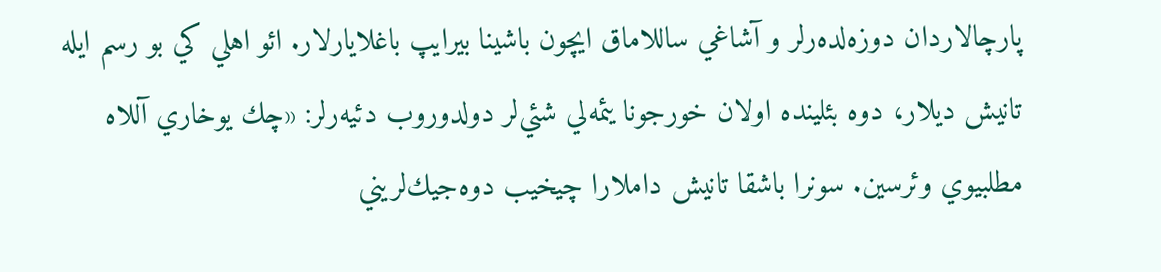پارچالاردان دوزه‌لده‌رلر و آشاغي ساللاماق ايچون باشينا بيرايپ باغلايارلار. ائو اهلي كي بو رسم ايله تانيش ديلار، دوه بئلينده اولان خورجونا يئمه‌لي شئي‌لر دولدوروب دئيه‌رلر: «چك يوخاري آللاه مطلبيوي وئرسين. سونرا باشقا تانيش داملارا چيخيب دوه‌جيك‌لريني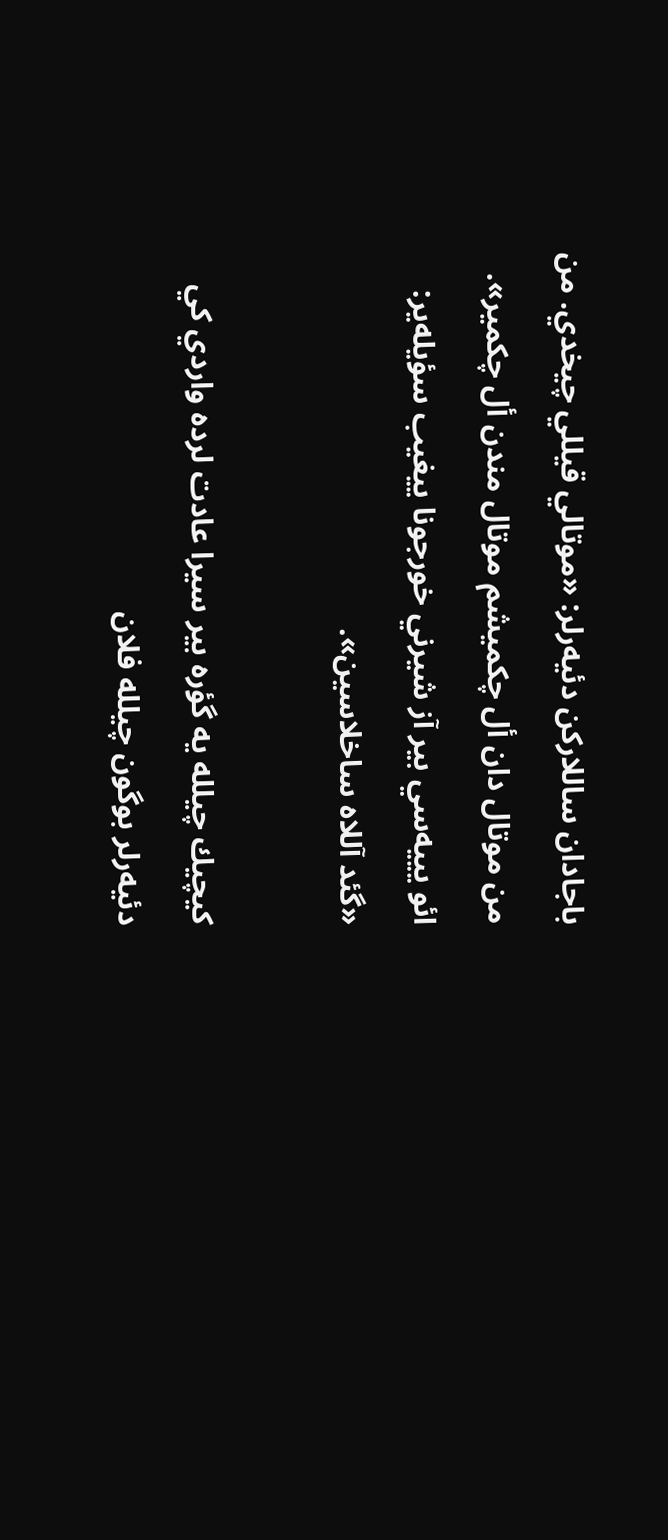باجادان ساللاركن دئيه‌رلر: «موتالي قيللي چيخدي. من من موتال دان أل چكميشم موتال مندن أل چكمير». ائو يييه‌سي بير آز شيرني خورجونا ييغيب سؤيله‌ير: «گئد آللاه ساخلاسين».

كيچيك چيلله يه گؤره بير سيرا عادت لرده واردي كي دئيه‌رلر بوگون چيلله فلان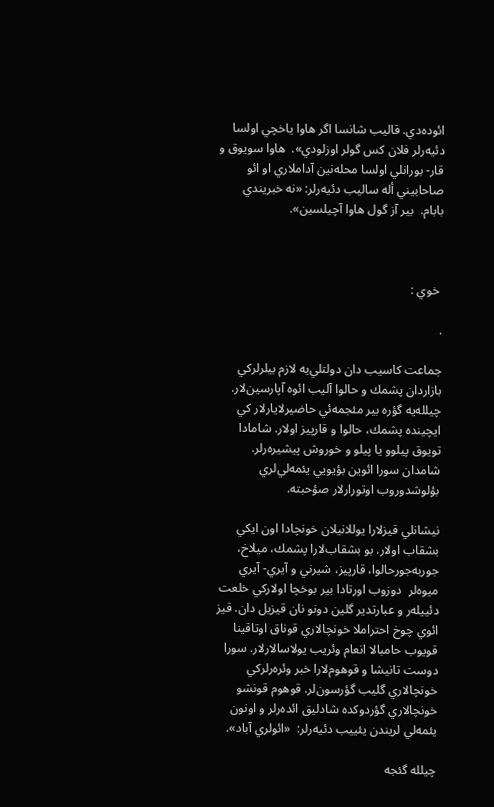ائوده‌دي. قاليب شانسا اگر هاوا ياخچي اولسا دئيه‌رلر فلان كس گولر اوزلودي».  هاوا سويوق و قار- بورانلي اولسا محله‌نين آداملاري او ائو صاحابيني أله ساليب دئيه‌رلر: «نه خبريندي بابام.  بير آز گول‌ هاوا‌‌ ‌آچيلسين».



 خوي :

.

جماعت كاسيب دان دولتلي‌يه لازم بيلرلركي بازاردان پشمك و حالوا آليب ائوه آپارسين‌لار.  چيلله‌يه گؤره بير مئجمه‌ئي حاضيرلايارلار كي ايچينده پشمك، حالوا و قارپيز اولار. شامادا تويوق پيلوو يا پيلو و خوروش پيشيره‌رلر. شامدان سورا ائوين بؤيويي يئمه‌لي‌لري بؤلوشدوروب اوتورارلار صؤحبته.

نيشانلي قيزلارا يوللانيلان خونچادا اون ايكي بشقاب اولار. بو بشقاب‌لارا پشمك، ميلاخ، جوربه‌جورحالوا، قارپيز، شيرني و آيري- آيري ميوه‌لر  دوزوب اورتادا بير بوخچا اولاركي خلعت دئييله‌ر و عبارتدير گلين دونو نان قيزيل دان. قيز ائوي چوخ احتراملا خونچالاري قوناق اوتاقينا قويوب حامبالا انعام وئريب يولاسالارلار. سورا دوست تانيشا و قوهوم‌لارا خبر وئره‌رلركي خونچالاري گليب گؤرسون‌لر. قوهوم قونشو خونچالاري گؤردوكده شادليق ائده‌رلر و اونون يئمه‌لي لريندن يئييب دئيه‌رلر:  «ائولري آباد».

چيلله گئجه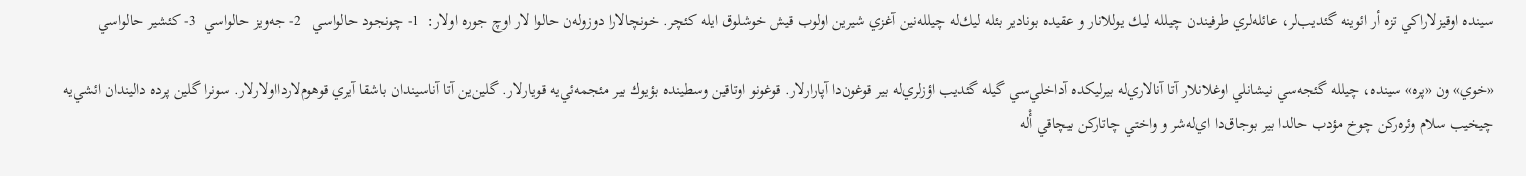سينده اوقيزلاراكي تزه أر ائوينه گئديب‌لر، عائله‌لري طرفيندن چيلله ليك يوللانار و عقيده بونادير بئله ليك‌له چيلله‌نين آغزي شيرين اولوب قيش خوشلوق ايله كئچر. خونچالارا دوزوله‌ن حالوا لار اوچ جوره اولار:  1- چونجود‌ حالواسي   2- جه‌ويز حالواسي  3- كئشير حالواسي

«خوي‌» ون «پره» سينده، چيلله گئجه‌سي نيشانلي اوغلانلار آتا آنا‌لاري‌له بيرليكده آداخلي‌سي گيله گئديب اؤزلري‌له بير قوغون‌دا آپارارلار. قوغونو اوتاقين وسطينده بؤيوك بير مئجمه‌ئي‌يه قويارلار. گلين‌ين آتا آناسيندان باشقا آيري قوهوم‌لار‌دااولارلار. سونرا گلين پرده داليندان ائشي‌يه چيخيب سلام وئره‌ركن چوخ مؤدب حالدا بير بوجاق‌دا اي‌له‌شر و واختي چاتاركن بيچاقي أْله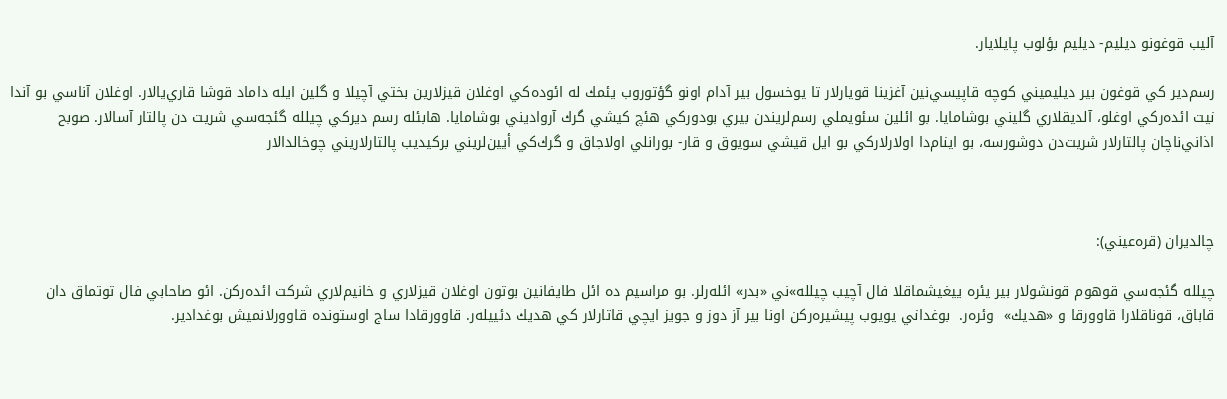آليب قوغونو ديليم- ديليم بؤلوب پايلايار.

رسم‌دير كي قوغون بير ديليميني كوچه قاپيسي‌نين آغزينا قويارلار تا يوخسول بير آدام اونو گؤتوروب يئمك له ائوده‌كي اوغلان قيزلارين بختي آچيلا و گلين ايله داماد قوشا قاري‌يالار. اوغلان آناسي بو آندا نيت ائده‌ركي اوغلو، آلديقلاري گليني بوشامايا. بو ائلين سئويملي رسم‌لريندن بيري بودوركي هئچ كيشي گرك آرواديني بوشامايا. هابئله رسم ديركي چيلله گئجه‌سي شريت دن پالتار آسالار. صوبح اذاني‌ناچان پالتارلار شريت‌دن دوشورسه، بو اينام‌دا اولارلاركي بو ايل قيشي سويوق و قار- بورانلي اولاجاق و گرك‌كي أيين‌لريني بركيديب پالتار‌لاريني چوخالدالار



چالديران (قره‌عيني):

چيلله گئجه‌سي قوهوم قونشولار بير يئره ييغيشماقلا فال آچيب چيلله‌»ني «بدر» ائله‌رلر. بو مراسيم ده ائل طايفانين بوتون اوغلان قيزلاري و خانيم‌لاري شركت ائده‌ركن. ائو صاحابي فال توتماق دان قاباق، قوناقلارا قاوورقا و «هديك»  وئره‌ر.  بوغداني يويوب پيشيره‌ركن اونا بير آز دوز و جويز ايچي قاتارلار كي هديك دئييله‌ر. قاوورقادا ساج اوستونده قاوورلانميش بوغدادير.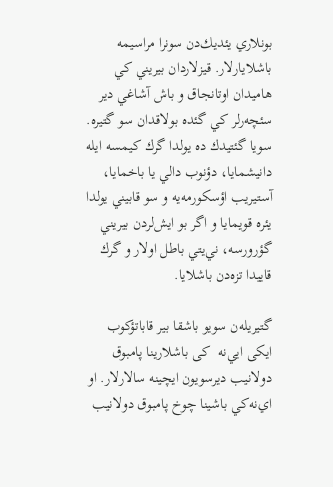بونلاري يئديك‌دن سونرا مراسيمه باشلايارلار. قيزلاردان بيريني كي هاميدان اوتانجاق و باش آشاغي دير سئچه‌رلر كي گئده بولاقدان سو گتيره. سويا گئتيدك ده يولدا گرك كيمسه ايله دانيشمايا، دؤنوب دالي يا باخمايا، آستيريب اؤسكورمه‌يه و سو قابيني يولدا يئره قويمايا و اگر بو ايش‌لردن بيريني گؤرورسه، ني‌يتي‌ باطل اولار و گرك قاييدا تزه‌دن باشلايا.

گتيريله‌ن سويو باشقا بير قاباتؤكوب ايکی ايي‌نه  کی باشلارينا پامبوق دولانيب ديرسويون ايچينه سالارلار. او اي‌نه‌كي باشينا چوخ پامبوق دولانيب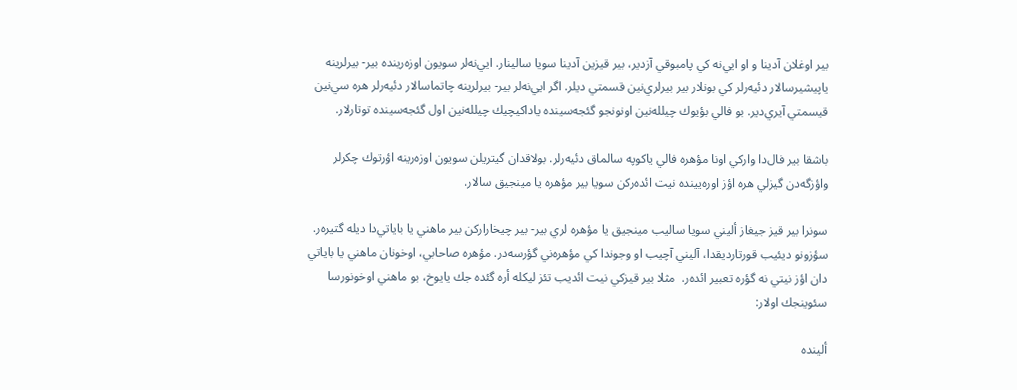بير اوغلان آدينا و او ا‌يي‌نه‌ كي پامبوقي آزدير، بير قيزين آدينا سويا سالينار. ايي‌نه‌لر سويون اوزه‌رينده بير- بيرلرينه ياپيشيرسالار دئيه‌رلر كي بونلار بير بيرلري‌نين قسمتي ديلر. اگر ايي‌نه‌لر بير- بيرلرينه چاتماسالار دئيه‌رلر هره سي‌نين قيسمتي آيري‌دير. بو فالي بؤيوك چيلله‌نين اونونجو گئجه‌سينده ياداكيچيك چيلله‌‌نين اول گئجه‌سينده توتارلار.

باشقا بير فال‌دا واركي اونا مؤهره‌ فالي ياكوپه سالماق دئيه‌رلر. بولاقدان گيتريلن سويون اوزه‌‌‌رينه اؤرتوك چكرلر واؤزگه‌دن گيزلي هره اؤز اوره‌يينده نيت ائده‌ركن سويا بير مؤهره يا مينجيق سالار.

سونرا بير قيز جيغاز أليني سويا ساليب مينجيق يا مؤهره لري بير- بير چيخاراركن بير ماهني يا باياتي‌دا ديله گتيره‌ر. سؤزونو ديئيب قورتارديقدا، آليني آچيب او وجوندا كي مؤهره‌ني گؤرسه‌در. مؤهره صاحابي، اوخونان ماهني يا باياتي دان اؤز نيتي نه گؤره تعبير ائده‌ر.  مثلا بير قيزكي نيت ائديب تئز ليكله أره گئده جك يايوخ، بو ماهني اوخونورسا سئوينجك اولار:

ألينده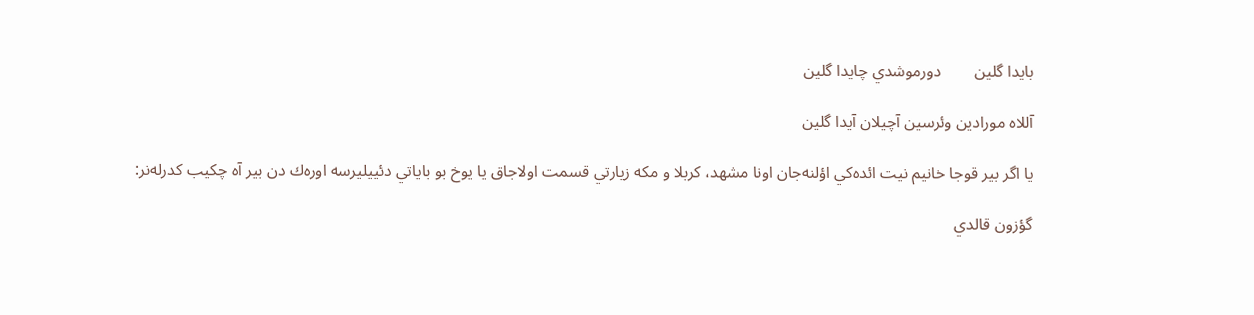بايدا گلين        دورموشدي چايدا گلين

آللاه مورادين وئرسين آچيلان آيدا گلين

يا اگر بير قوجا خانيم نيت ائده‌كي اؤلنه‌جان اونا مشهد، كربلا و مكه زيارتي قسمت اولاجاق يا يوخ بو باياتي دئييليرسه اوره‌ك دن بير آه چكيب كدرله‌نر:

گؤزون قالدي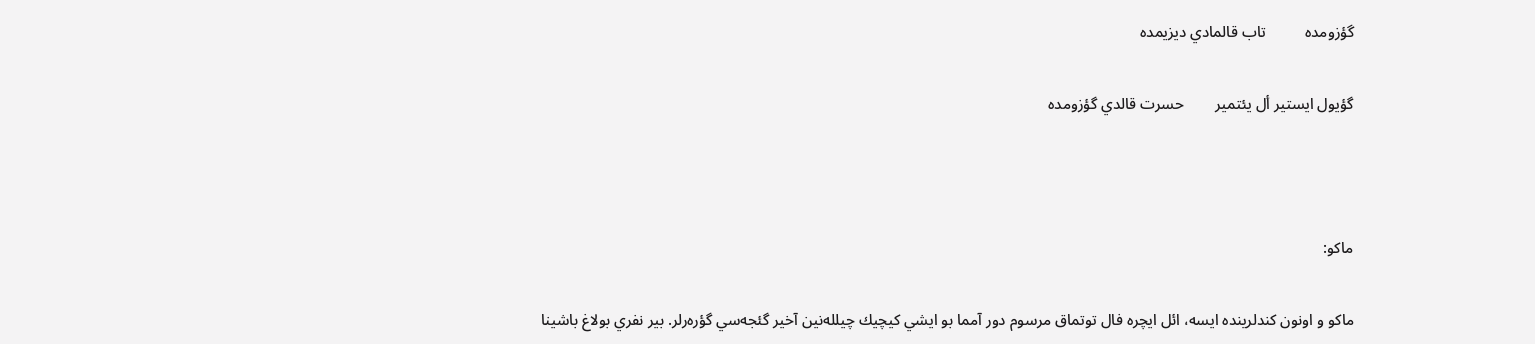گؤزومده          تاب قالمادي ديزيمده

گؤيول ايستير أل يئتمير        حسرت قالدي گؤزومده



ماكو:

ماكو و اونون كندلرينده ايسه، ائل ايچره‌ فال توتماق مرسوم دور آمما بو ايشي كيچيك چيلله‌نين آخير گئجه‌سي گؤره‌رلر. بير نفري بولاغ باشينا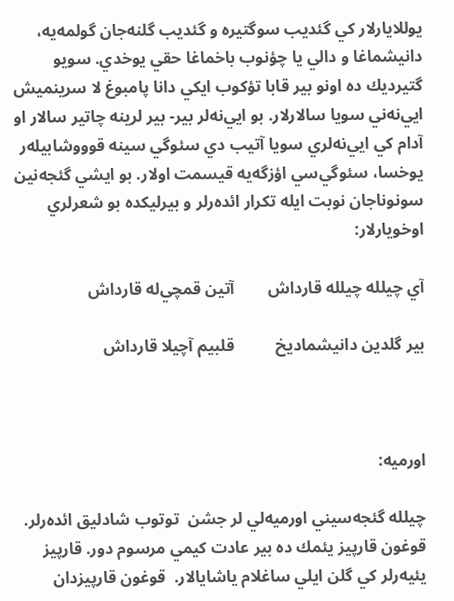يوللايارلار كي گئديب سوگتيره‌ و گئديب گلنه‌جان گولمه‌يه، دانيشماغا و دالي يا چؤنوب باخماغا حقي يوخدي. سويو گتيرديك ده اونو بير قابا تؤكوب ايكي دانا پامبوغ لا سرينميش ايي‌نه‌ني سويا سالارلار. بو ايي‌نه‌لر بير- بير لرينه چاتير سالار او آدام كي ايي‌نه‌لري سويا آتيب دي سئوگي سينه قوووشابيله‌ر يوخسا، سئوگي‌سي اؤزگه‌يه قيسمت اولار. بو ايشي گئجه‌نين سونوناجان نوبت ايله تكرار ائده‌رلر و بيرليكده بو شعرلري اوخويارلار:

آي چيلله چيلله قارداش        آتين قمچي‌له قارداش

بير گلدين دانيشماديخ          قلبيم آچيلا قارداش



اورميه:

چيلله گئجه‌سيني اورميه‌لي لر جشن  توتوب شادليق ائده‌رلر. قوغون قارپيز يئمك ده بير عادت كيمي مرسوم دور. قارپيز يئيه‌رلر كي گلن ايلي ساغلام ياشايالار.  قوغون قارپيزدان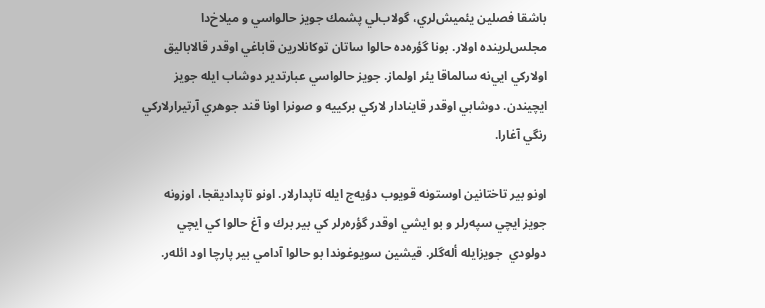باشقا فصلين يئميش‌لري، گولاب‌لي پشمك جويز حالواسي و ميلاخ‌دا مجلس‌لرينده اولار. بونا گؤره‌ده حالوا ساتان توكانلارين قاباغي اوقدر قالاباليق اولاركي ايي‌نه سالماقا يئر اولماز. جويز حالواسي عبارتدير دوشاب ايله جويز ايچيندن. دوشابي اوقدر قاينادار لاركي بركييه و صونرا اونا قند جوهري آرتيرارلاركي رنگي آغارا.

اونو بير تاختانين اوستونه قويوب دؤيه‌ج ايله تاپدارلار. اونو تاپداديقجا، اوزونه جويز ايچي سپه‌رلر و بو ايشي اوقدر گؤره‌رلر كي بير برك و آغ حالوا كي ايچي دولودي  جويزايله أله‌گلر. قيشين سويوغوندا بو حالوا آدامي بير پارچا اود ائله‌ر.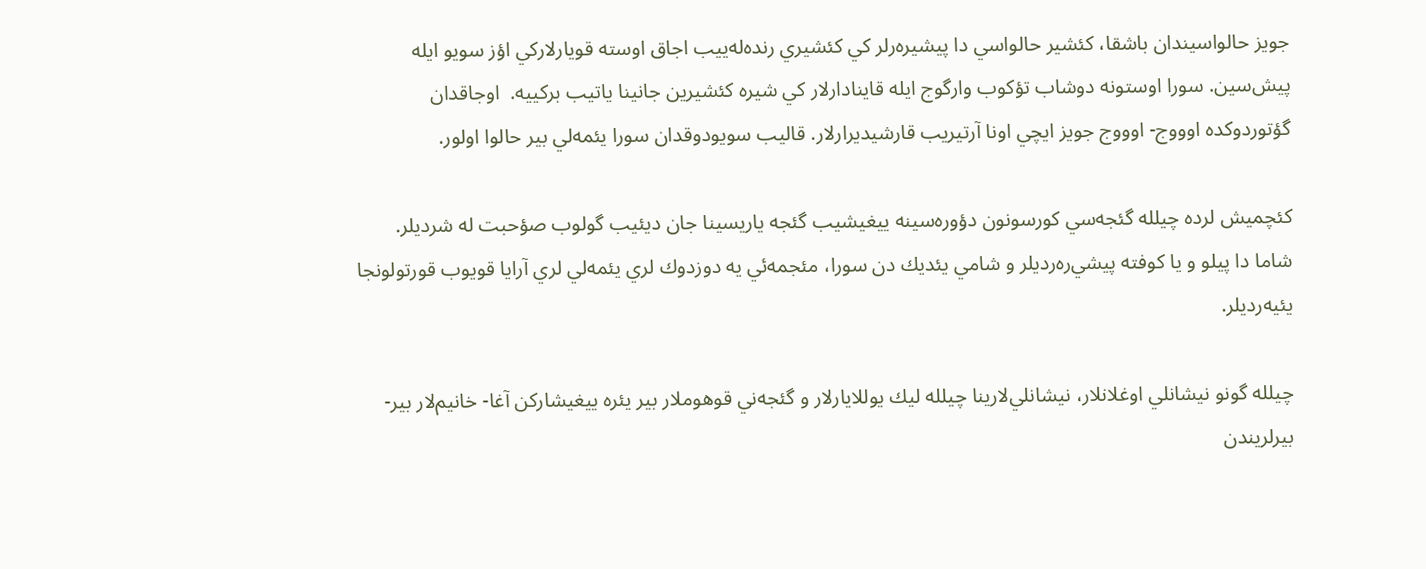جويز حالواسيندان باشقا، كئشير حالواسي دا پيشيره‌رلر كي كئشيري رنده‌‌له‌ييب اجاق اوسته قويارلاركي اؤز سويو ايله پيش‌سين. سورا اوستونه دوشاب تؤكوب وارگوج ايله قاينادارلار كي شيره كئشيرين جانينا ياتيب بركييه.  اوجاقدان گؤتوردوكده اوووج- اوووج جويز ايچي اونا آرتيريب قارشيديرارلار. قاليب سويودوقدان سورا يئمه‌لي بير حالوا اولور.

كئچميش لرده چيلله گئجه‌سي كورسونون دؤوره‌سينه ييغيشيب گئجه ياريسينا جان ديئيب گولوب صؤحبت له شرديلر. شاما دا پيلو و يا كوفته پيشي‌ره‌رديلر و شامي يئديك دن سورا، مئجمه‌‌ئي يه دوزدوك ‌لري يئمه‌لي لري آرايا قويوب قورتولونجا يئيه‌رديلر.

چيلله گونو نيشانلي اوغلانلار، نيشانلي‌لارينا چيلله ليك يوللايارلار و گئجه‌ني قوهوملار بير يئره ييغيشاركن آغا- خانيم‌لار بير- بيرلريندن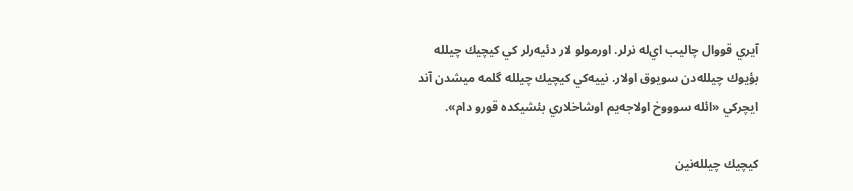آيري قووال چاليب اي‌له نرلر. اورمولو لار دئيه‌رلر كي‌ كيچيك چيلله بؤيوك چيلله‌دن سويوق اولار. نييه‌كي كيچيك چيلله گلمه ميشدن آند ايچركي «ائله سوووخ اولاجه‌يم اوشاخلاري بئشيكده قورو دام».

كيچيك چيلله‌نين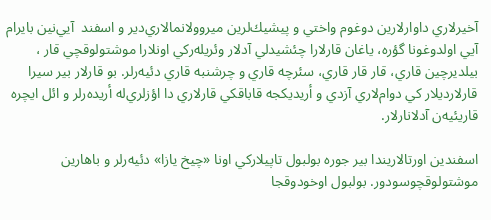آخيرلاري داوارلارين دوغوم واختي و پيشيك‌لرين ميروولانمالاري‌دير و اسفند  آيي‌نين بايرام آيي اولدوغونا گؤره، ياغان قارلارا چئشيدلي آدلار وئريله‌ر‌كي اونلارا موشتولوقچي قار ، بيلديرچين قاري، قار قار قاري، سئرچه قاري و چرشنبه قاري دئيه‌رلر. بو قارلار بير سيرا قارلارديلار كي دوام‌لاري آزدي و أريديكجه قاباقكي قارلاري دا اؤزلري‌له أريده‌رلر و ائل ايچره قاريئيه‌ن آدلانارلار.

اسفندين اورتالاريندا بير جوره بولبول تاپيلاركي اونا «چيخ يازا» دئيه‌رلر و باهارين موشتولوقچوسودور. بولبول اوخودوقجا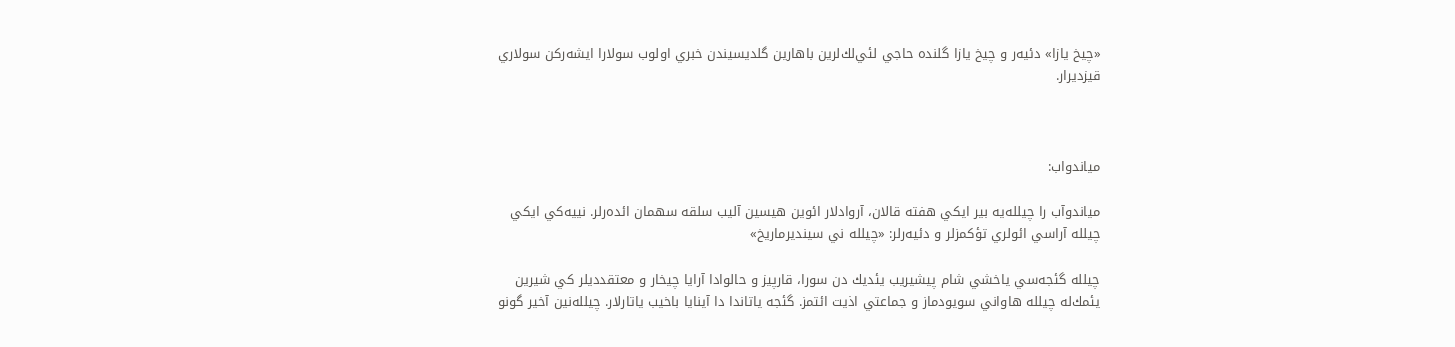«چيخ يازا» دئيه‌ر و چيخ يازا گلنده حاجي لئي‌لك‌لرين باهارين گلديسيندن خبري اولوب سولارا ايشه‌ركن سولاري قيزديرار.



مياندواب:

مياندوآب را چيلله‌يه بير ايكي هفته قالان، آروادلار ائوين هيسين آليب سلقه سهمان ائده‌رلر. نييه‌كي ايكي چيلله آراسي ائولري تؤكمزلر و دئيه‌رلر: «چيلله‌ ني‌ سينديرماريخ»

چيلله گئجه‌سي ياخشي شام پيشيريب يئديك دن سورا، قارپيز و حالوادا آرايا چيخار و معتقدديلر كي شيرين يئمك‌له چيلله هاواني سويودماز و جماعتي اذيت ائتمز. گئجه ياتاندا دا آينايا باخيب ياتارلار. چيلله‌نين آخير گونو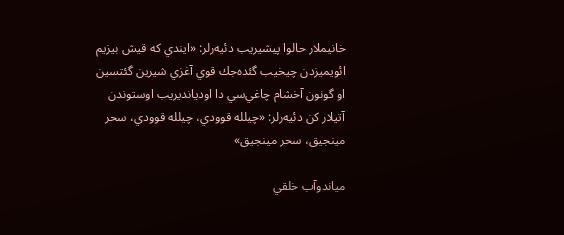خانيملار حالوا پيشيريب دئيه‌رلر: «ايندي كه قيش بيزيم ائويميزدن چيخيب گئده‌جك قوي آغزي شيرين گئتسين او گونون آخشام چاغي‌سي دا اوديانديريب اوستوندن آتيلار كن دئيه‌رلر: «چيلله قوودي، چيلله قوودي، سحر مينجيق، سحر مينجيق»

مياندوآب خلقي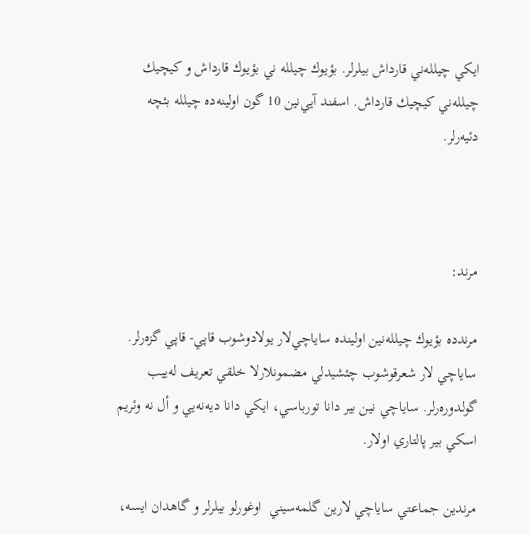ايكي چيلله‌ني قارداش بيلرلر. بؤيوك چيلله ني بؤيوك قارداش و كيچيك چيلله‌ني كيچيك قارداش. اسفند آيي‌نين 10 گون اولينه‌ده چيلله بئچه دئيه‌رلر.



مرند:

مرندده بؤيوك چيلله‌نين اولينده ساياچي‌لار يولادوشوب قاپي- قاپي گزه‌رلر. ساياچي لار شعرقوشوب چئشيدلي مضمونلارلا خلقي تعريف له‌ييب گولدوره‌رلر. ساياچي نين بير دانا تورباسي، ايكي دانا ديه‌نه‌يي و أل نه وئريم اسكي بير پالتاري اولار.

مرندين جماعتي ساياچي لارين گلمه‌سيني  اوغورلو بيلرلر و گاهدان ايسه،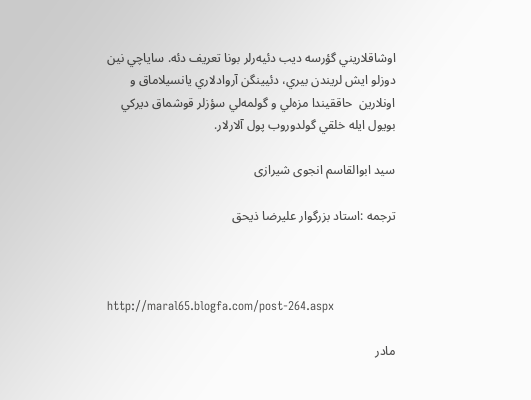اوشاقلاريني گؤرسه ديب دئيه‌رلر بونا تعريف دئه. ساياچي نين دوزلو ايش لريندن بيري، دئيينگن آروادلاري يانسيلاماق و اونلارين  حاققيندا مزه‌لي و گولمه‌لي سؤزلر قوشماق ديركي بويول ايله خلقي گولدوروب پول آلارلار.

سید ابوالقاسم انجوی شیرازی

ترجمه :استاد بزرگوار علیرضا ذیحق



http://maral65.blogfa.com/post-264.aspx

مادر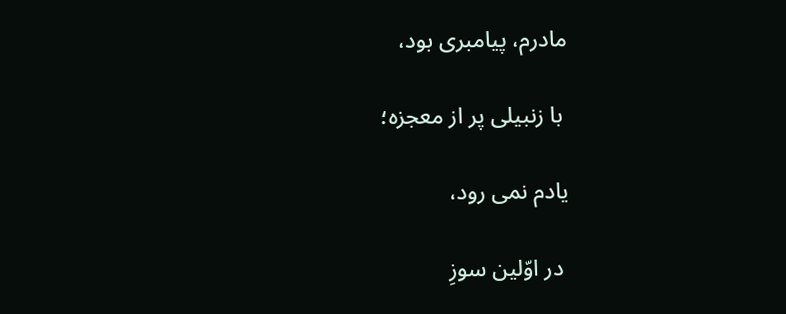مادرم، پیامبری بود،

 با زنبیلی پر از معجزه؛

یادم نمی رود،

 در اوّلین سوزِ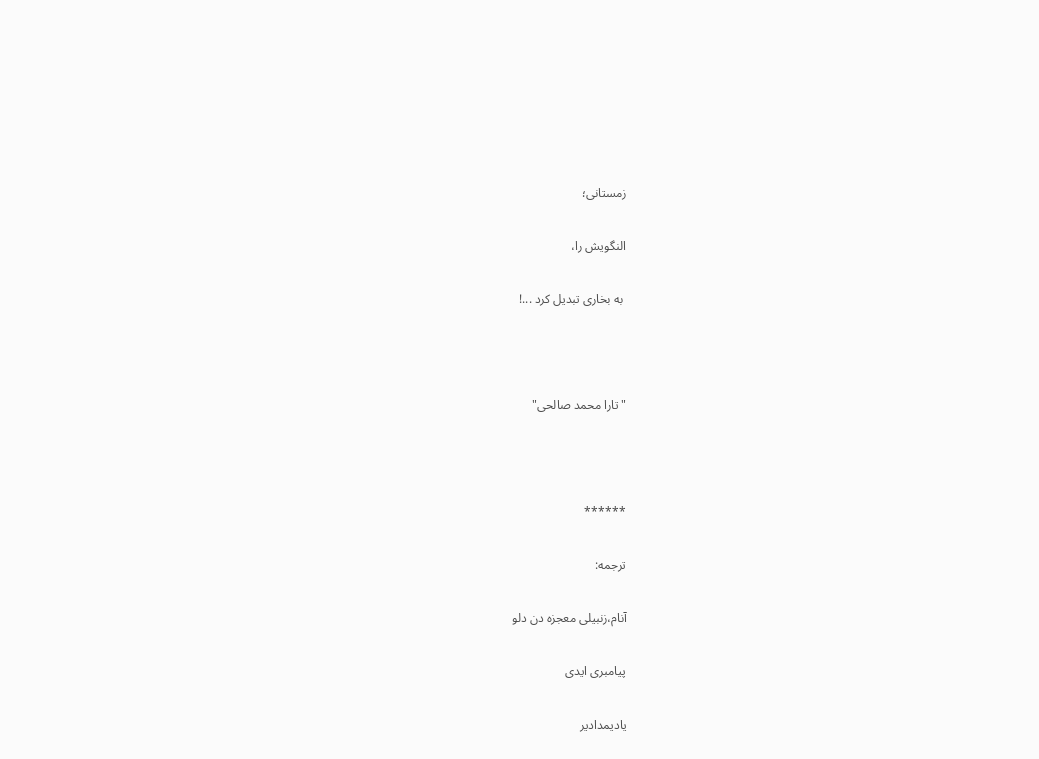زمستانی؛

النگویش را،

 به بخاری تبدیل کرد ...!



"تارا محمد صالحی"



******

ترجمه:

آنام،زنبیلی معجزه دن دلو

پیامبری ایدی

یادیمدادیر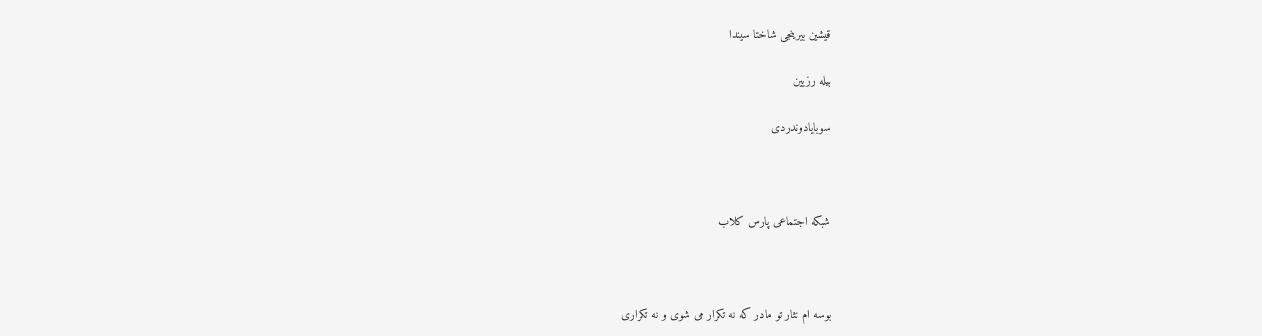قیشین بیرینجی شاختا سیندا

بیله رزیین

سوبایادوندردی



شبکه اجتماعی پارس کلاب



بوسه ام نثار تو مادر که نه تکرار می شوی و نه تکراری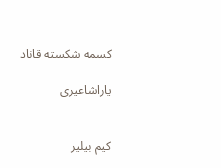کسمه شکسته قاناد

یاراشاعیری


کیم بیلیر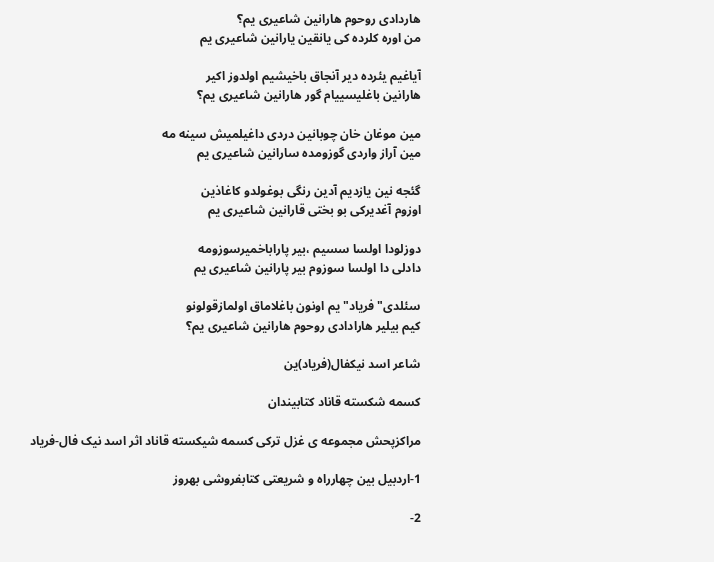هاردادی روحوم هارانین شاعیری یم؟
من اوره کلرده کی یانقین یارانین شاعیری یم

آیاغیم یئرده دیر آنجاق باخیشیم اولدوز اکیر
هارانین باغلیسییام گور هارانین شاعیری یم؟

مین موغان خان چوبانین دردی داغیلمیش سینه مه
مین آراز واردی گوزومده سارانین شاعیری یم

گئجه نین یازدیم آدین رنگی بوغولدو کاغاذین
اوزوم آغدیرکی بو بختی قارانین شاعیری یم

دوزلودا اولسا سسیم ،بیر پاراباخمیرسوزومه
دادلی دا اولسا سوزوم بیر پارانین شاعیری یم

سئلدی"فریاد"یم اونون باغلاماق اولمازقولونو
کیم بیلیر هارادادی روحوم هارانین شاعیری یم؟

شاعر اسد نیکفال(فریاد)ین

کسمه شکسته قاناد کتابیندان

مراکزپحش مجموعه ی غزل ترکی کسمه شیکسته قاناد اثر اسد نیک فال-فریاد

1-اردبیل بین چهارراه و شریعتی کتابفروشی بهروز

2-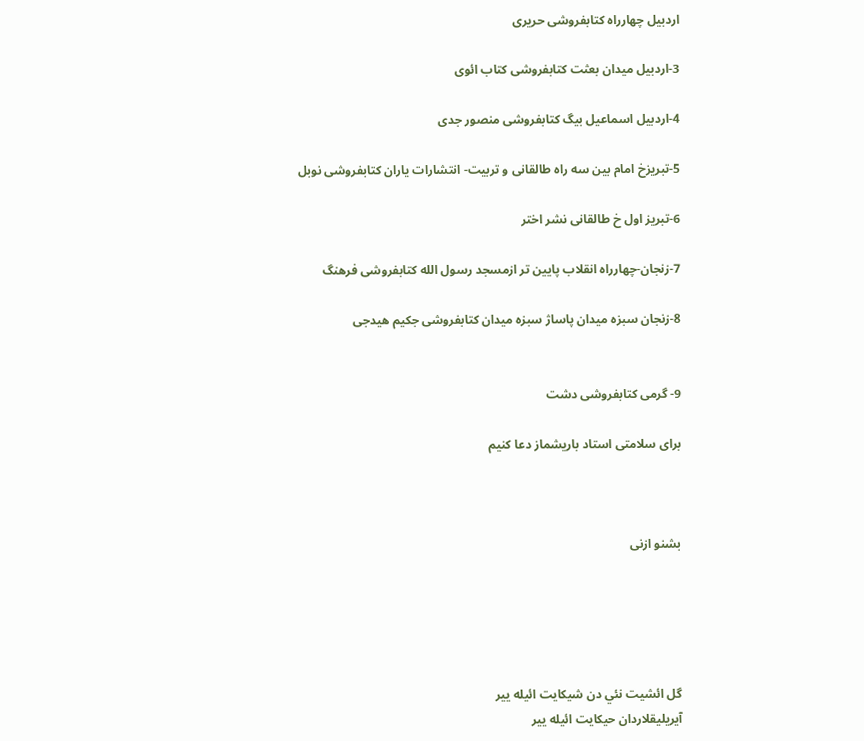اردبیل چهارراه کتابفروشی حریری

3-اردبیل میدان بعثت کتابفروشی کتاب ائوی

4-اردبیل اسماعیل بیگ کتابفروشی منصور جدی

5-تبریزخ امام بین سه راه طالقانی و تربیت- انتشارات یاران کتابفروشی نوبل

6-تبریز اول خ طالقانی نشر اختر

7-زنجان-چهارراه انقلاب پایین تر ازمسجد رسول الله کتابفروشی فرهنگ

8-زنجان سبزه میدان پاساژ سبزه میدان کتابفروشی جکیم هیدجی


9- گرمی کتابفروشی دشت

برای سلامتی استاد باریشماز دعا کنیم



بشنو ازنی





گل ائشيت نئي دن شيكايت ائيله يير
آيريليقلاردان حيكايت ائيله يير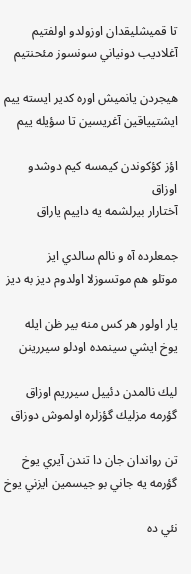تا قميشليقدان اوزولدو اولفتيم
آغلاديب دونياني سونسوز مئحنتيم

هيجردن يانميش اوره كدير ايسته ييم
ايشتيياقين آغريسين تا سؤيله ييم

اؤز كؤكوندن كيمسه كيم دوشدو اوزاق
آختارار بيرلشمه يه داييم ياراق

جمعلرده آه و نالم سالدي ايز
موتلو هم موتسوزلا اولدوم ديز به ديز

يار اولور هر كس منه بير ظن ايله
يوخ ايشي سينمده اودلو سيررينن

ليك نالمدن دئييل سيرريم اوزاق
گؤرمه مزليك گؤزلره اولموش دوزاق

تن رواندان جان دا تندن آيري يوخ
گؤرمه يه جاني بو جيسمين ايزني يوخ

نئي ده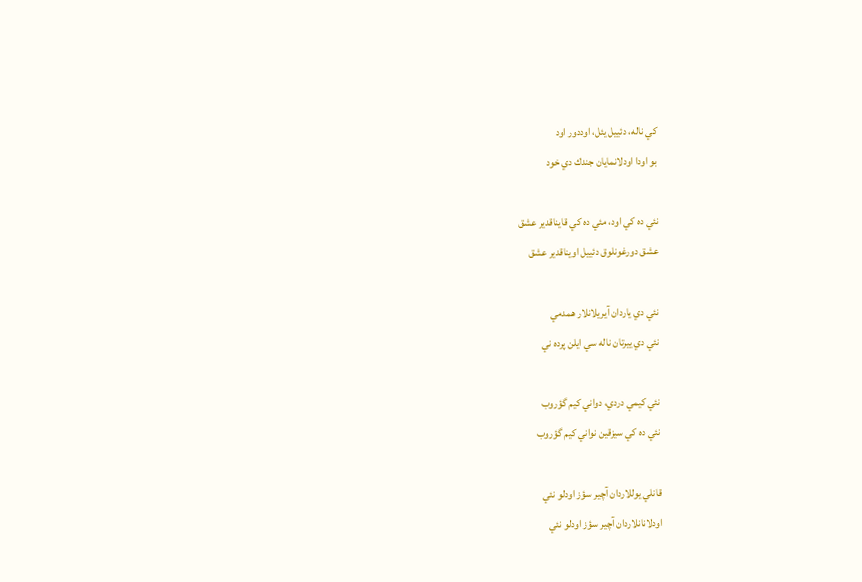كي ناله، دئييل يئل، اوددور اود
بو اودا اودلانمايان جندك دي خود

نئي ده كي اود، مئي ده كي قايناقدير عشق
عشق دورغونلوق دئييل اويناقدير عشق

نئي دي ياردان آيريلانلار همدمي
نئي دي ييرتان ناله سي ايلن پرده ني

نئي كيمي دردي، دواني كيم گؤروب
نئي ده كي سيزقين نواني كيم گؤروب

قانلي يوللاردان آچير سؤز اودلو نئي
اودلانانلاردان آچير سؤز اودلو نئي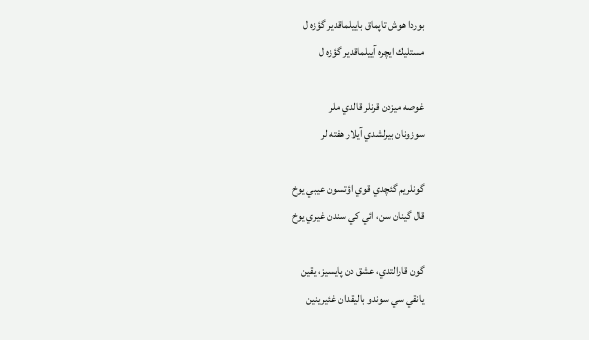بوردا هوش تاپماق باييلماقدير گؤزه ل
مستليك ايچره آييلماقدير گؤزه ل

غوصه ميزدن قرنلر قالدي ملر
سوزونان بيرلشدي آيلار هفته لر

گونلريم گئچدي قوي اؤتسون عيبي يوخ
قال گينان سن، ائي كي سندن غيري يوخ

گون قارالتدي، عشق دن پايسيز، يقين
يانقي سي سوندو باليقدان غئيرينين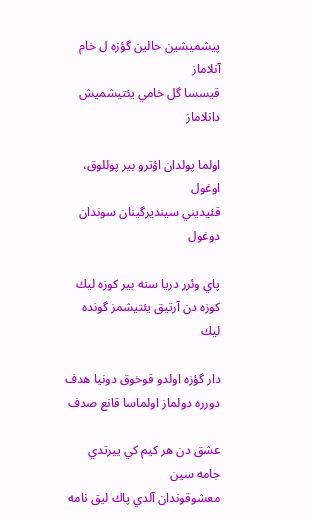پيشميشين حالين گؤزه ل خام آنلاماز
قيسسا گل خامي يئتيشميش دانلاماز

اولما پولدان اؤترو بير پوللوق، اوغول
قئيديني سينديرگينان سوندان دوغول

پاي وئرر دريا سنه بير كوزه ليك
كوزه دن آرتيق يئتيشمز گونده ليك

دار گؤزه اولدو قوخوق دونيا هدف
دورره دولماز اولماسا قانع صدف

عشق دن هر كيم كي ييرتدي جامه سين
معشوقوندان آلدي پاك ليق نامه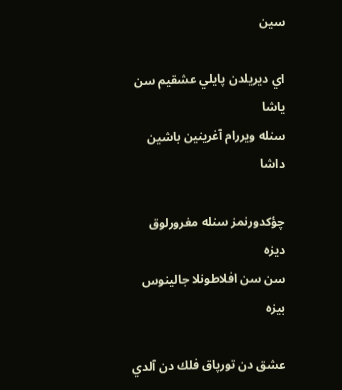سين

اي ديريلدن پايلي عشقيم سن ياشا
سنله ويررام آغرينين باشين داشا

چؤكدورنمز سنله مغرورلوق ديزه
سن سن افلاطونلا جالينوس بيزه

عشق دن تورپاق فلك دن آلدي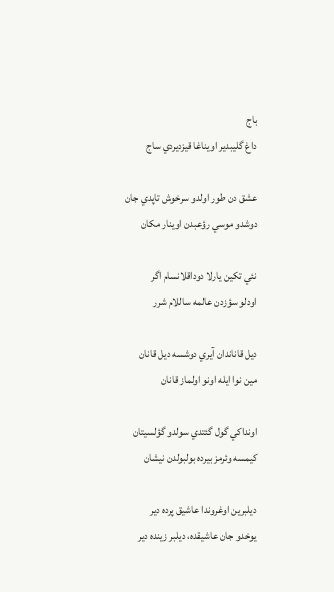باج
داغ گليبدير اويناغا قيزديردي ساج

عشق دن طور اولدو سرخوش تاپدي جان
دوشدو موسي رؤعبدن اوينار مكان

نئي تكين يارلا دوداقلانسام اگر
اودلو سؤزدن عالمه ساللام شرر

ديل قاناندان آيري دوشسه ديل قانان
مين نوا ايله اونو اولماز قانان

اونداكي گول گئتدي سولدو گؤلسيتان
كيمسه وئرمز بيرده بولبولدن نيشان

ديلبرين اوغروندا عاشيق پرده دير
يوخدو جان عاشيقده، ديلبر زينده دير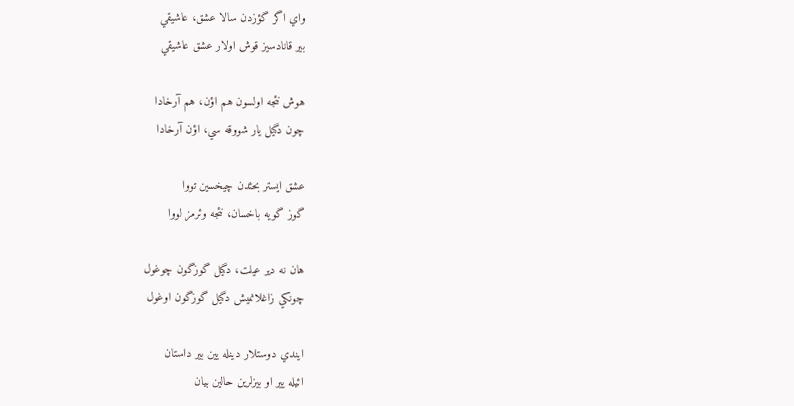واي اگر گؤزدن سالا عشق، عاشيقي
بير قانادسيز قوش اولار عشق عاشيقي

هوش نئجه اولسون هم اؤن، هم آرخادا
چون دگيل يار شووقه سي، اؤن آرخادا

عشق ايستر بحثدن چيخسين تووا
گوز گويه باخسان، نئجه وئرمز لووا

هان نه دير عيلت، دگيل گوزگون چوغول
چونكي زاغلانميش دگيل گوزگون اوغول

ايندي دوستلار دينله يين بير داستان
ائيله يير او بيزلرين حالين بيان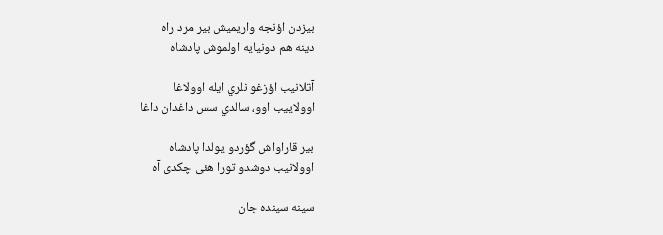بيزدن اؤنجه واريميش بير مرد راه
دينه هم دونيايه اولموش پادشاه

آتلانيب اؤزغو نلري ايله اوولاغا
اوولاييب اوو، سالدي سس داغدان داغا

بير قاراواش گؤردو يولدا پادشاه
اوولانيب دوشدو تورا هئی چکدی آه

سينه سينده جان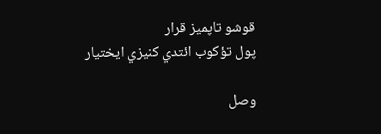قوشو تاپميز قرار
پول تؤكوب ائتدي كنيزي ايختيار

وصل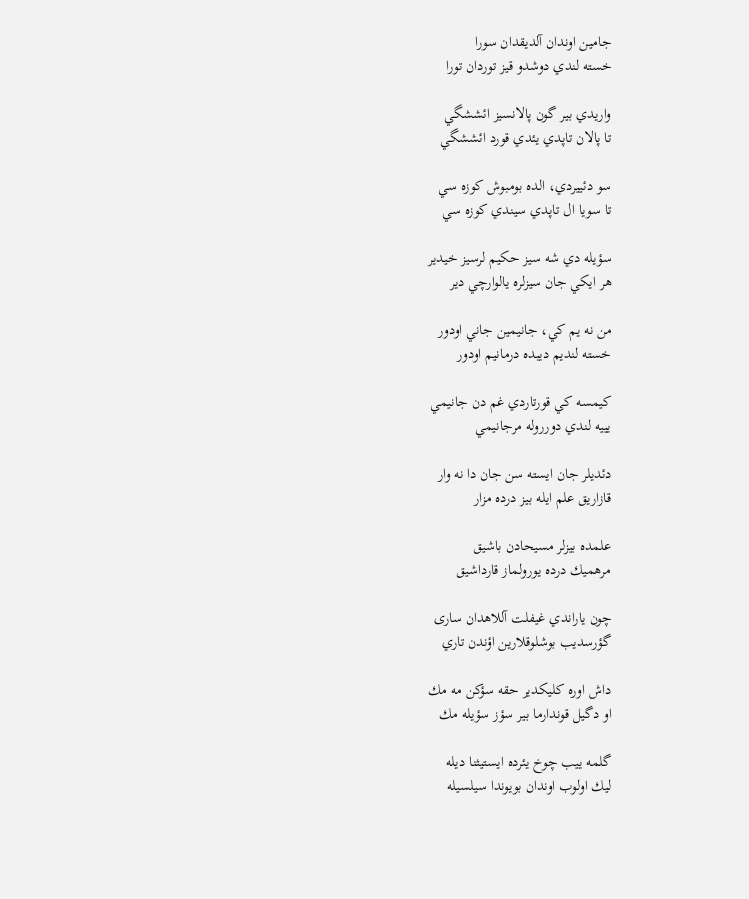جامين اوندان آلديقدان سورا
خسته لندي دوشدو قيز توردان تورا

واريدي بير گون پالانسيز ائششگي
تا پالان تاپدي يئدي قورد ائششگي

سو دئييردي، الده بومبوش كوزه سي
تا سويا ال تاپدي سيندي كوزه سي

سؤيله دي شه سيز حكيم لرسيز خيدير
هر ايكي جان سيزلره يالوارچي دير

من نه يم كي، جانيمين جاني اودور
خسته لنديم ديبده درمانيم اودور

كيمسه كي قورتاردي غم دن جانيمي
يييه لندي دورروله مرجانيمي

دئديلر جان ايسته سن جان دا نه وار
قازاريق علم ايله بيز درده مزار

علمده بيزلر مسيحادن باشيق
مرهميك درده يورولماز قارداشيق

چون ياراندي غيفلت آللاهدان ساری
گؤرسديب بوشلوقلارين اؤندن تاري

داش اوره كليكدير حقه سؤكن مه مك
او دگيل قوندارما بير سؤز سؤيله مك

گلمه ييب چوخ يئرده ايستيثنا ديله
ليك اولوب اوندان بويوندا سيلسيله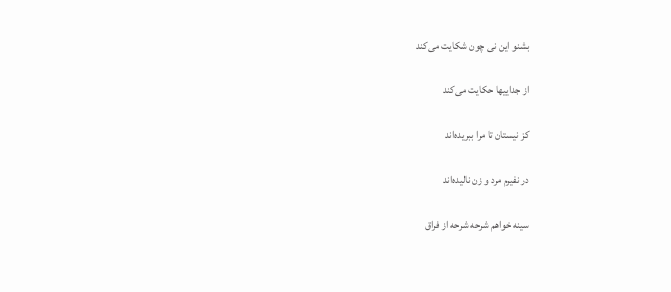بشنو این نی چون شکایت می‌کند

از جداییها حکایت می‌کند

کز نیستان تا مرا ببریده‌اند

در نفیرم مرد و زن نالیده‌اند

سینه خواهم شرحه شرحه از فراق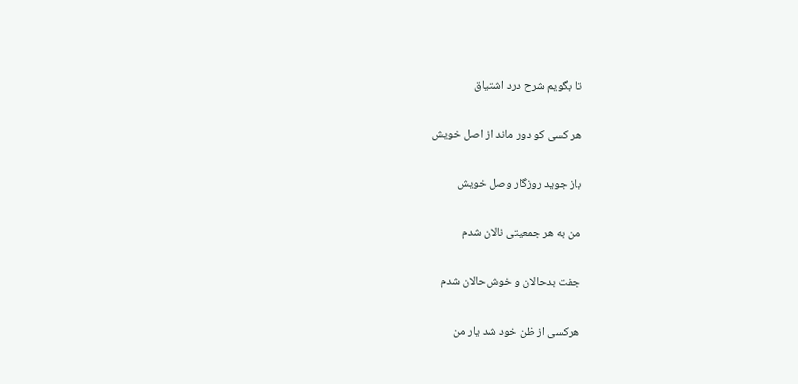تا بگویم شرح درد اشتیاق

هر کسی کو دور ماند از اصل خویش

باز جوید روزگار وصل خویش

من به هر جمعیتی نالان شدم

جفت بدحالان و خوش‌حالان شدم

هرکسی از ظن خود شد یار من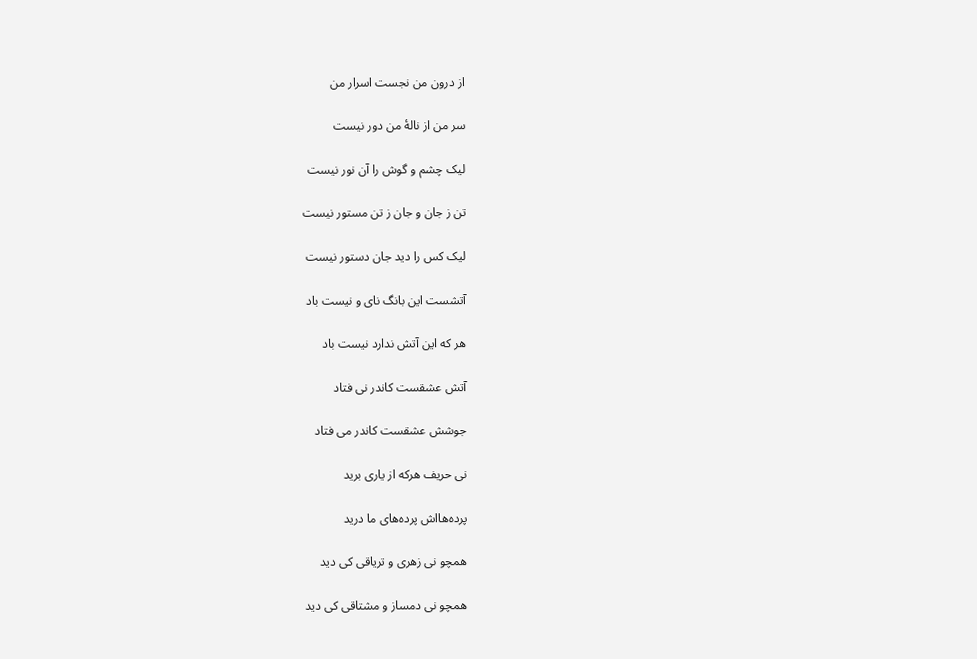از درون من نجست اسرار من

سر من از نالهٔ من دور نیست

لیک چشم و گوش را آن نور نیست

تن ز جان و جان ز تن مستور نیست

لیک کس را دید جان دستور نیست

آتشست این بانگ نای و نیست باد

هر که این آتش ندارد نیست باد

آتش عشقست کاندر نی فتاد

جوشش عشقست کاندر می فتاد

نی حریف هرکه از یاری برید

پرده‌هااش پرده‌های ما درید

همچو نی زهری و تریاقی کی دید

همچو نی دمساز و مشتاقی کی دید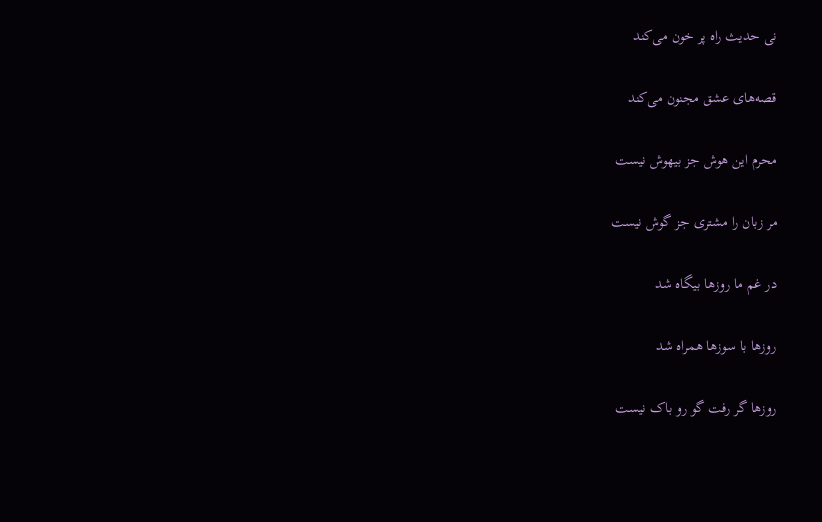نی حدیث راه پر خون می‌کند

قصه‌های عشق مجنون می‌کند

محرم این هوش جز بیهوش نیست

مر زبان را مشتری جز گوش نیست

در غم ما روزها بیگاه شد

روزها با سوزها همراه شد

روزها گر رفت گو رو باک نیست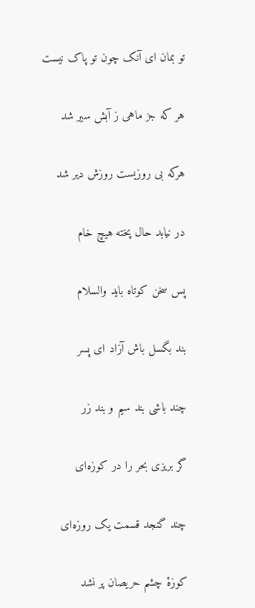تو بمان ای آنک چون تو پاک نیست

هر که جز ماهی ز آبش سیر شد

هرکه بی روزیست روزش دیر شد

در نیابد حال پخته هیچ خام

پس سخن کوتاه باید والسلام

بند بگسل باش آزاد ای پسر

چند باشی بند سیم و بند زر

گر بریزی بحر را در کوزه‌ای

چند گنجد قسمت یک روزه‌ای

کوزهٔ چشم حریصان پر نشد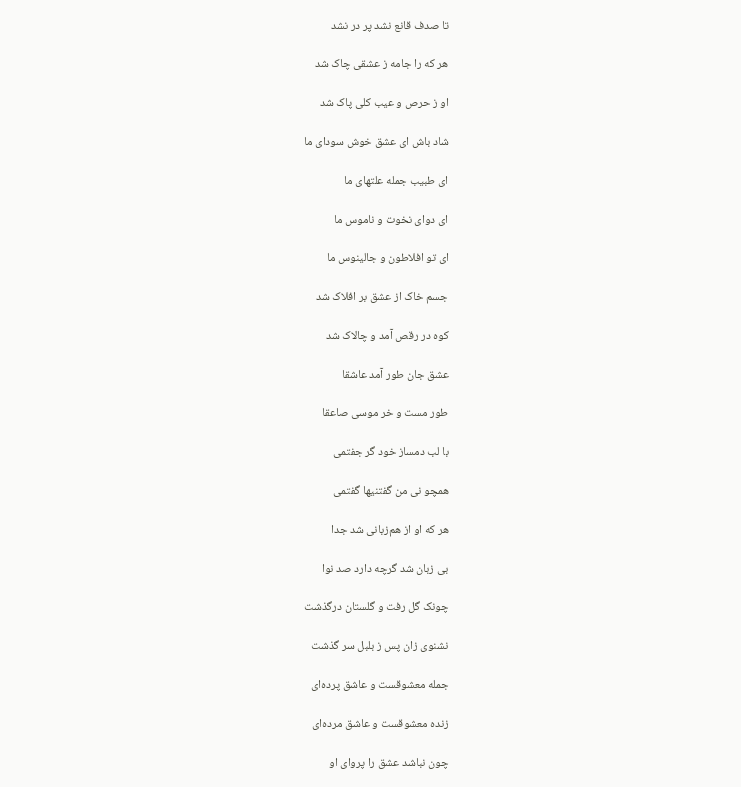تا صدف قانع نشد پر در نشد

هر که را جامه ز عشقی چاک شد

او ز حرص و عیب کلی پاک شد

شاد باش ای عشق خوش سودای ما

ای طبیب جمله علتهای ما

ای دوای نخوت و ناموس ما

ای تو افلاطون و جالینوس ما

جسم خاک از عشق بر افلاک شد

کوه در رقص آمد و چالاک شد

عشق جان طور آمد عاشقا

طور مست و خر موسی صاعقا

با لب دمساز خود گر جفتمی

همچو نی من گفتنیها گفتمی

هر که او از هم‌زبانی شد جدا

بی زبان شد گرچه دارد صد نوا

چونک گل رفت و گلستان درگذشت

نشنوی زان پس ز بلبل سر گذشت

جمله معشوقست و عاشق پرده‌ای

زنده معشوقست و عاشق مرده‌ای

چون نباشد عشق را پروای او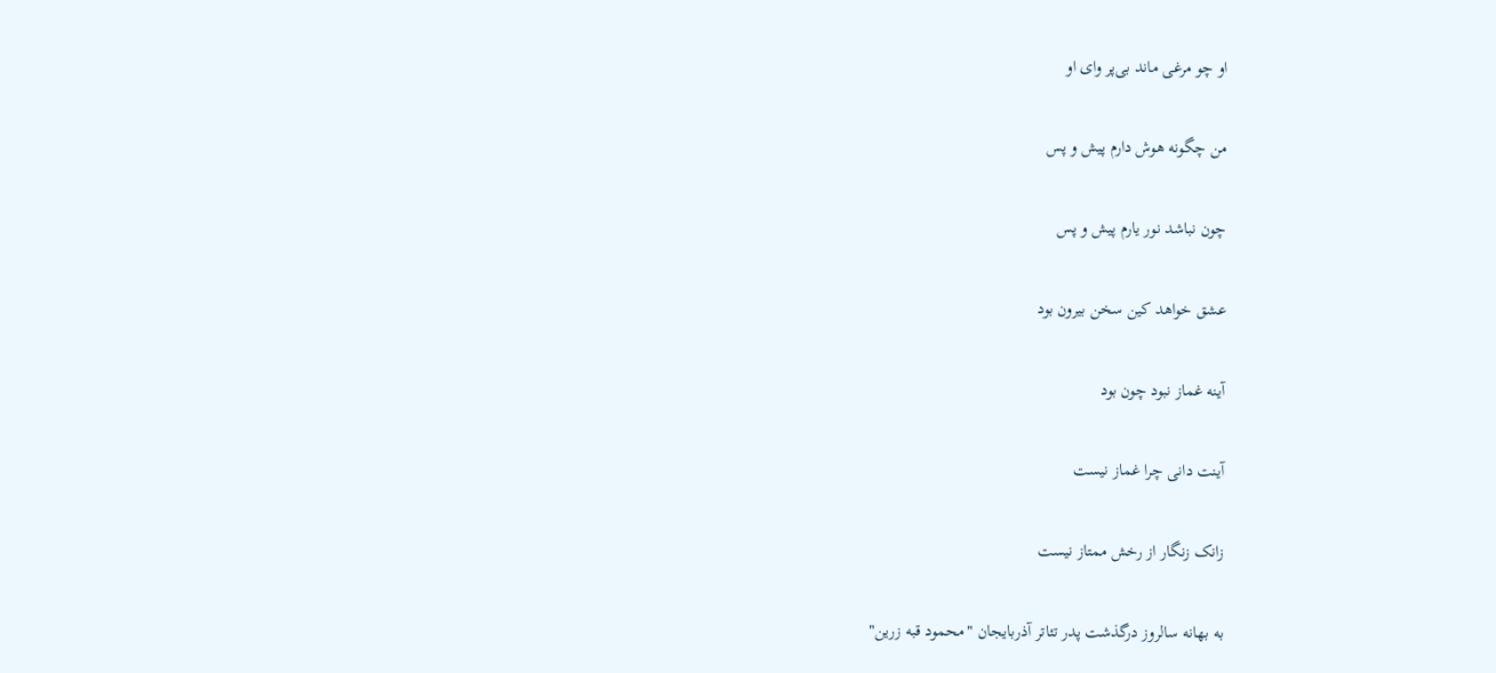او چو مرغی ماند بی‌پر وای او

من چگونه هوش دارم پیش و پس

چون نباشد نور یارم پیش و پس

عشق خواهد کین سخن بیرون بود

آینه غماز نبود چون بود

آینت دانی چرا غماز نیست

زانک زنگار از رخش ممتاز نیست

به بهانه سالروز درگذشت پدر تئاتر آذربایجان "محمود قبه زرین"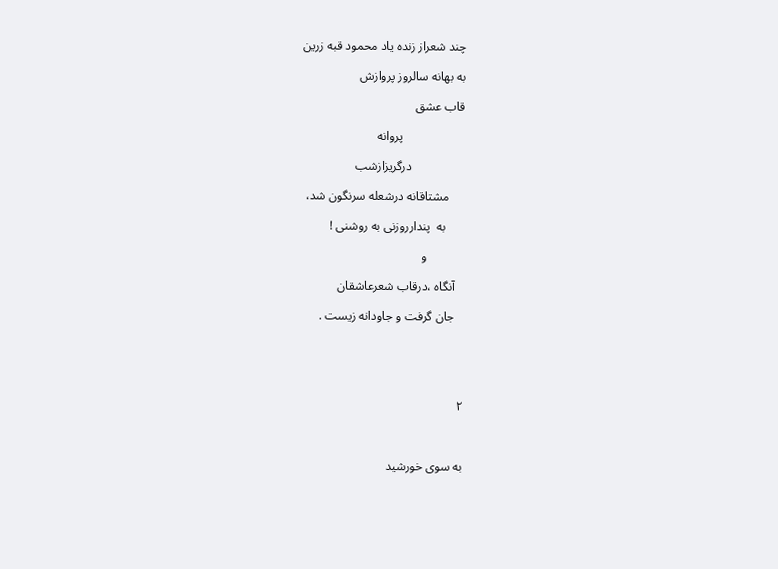چند شعراز زنده یاد محمود قبه زرین

به بهانه سالروز پروازش

قاب عشق

                    پروانه

                 درگریزازشب

     مشتاقانه درشعله سرنگون شد،

      به  پندارروزنی به روشنی !

            و

   آنگاه ،درقاب شعرعاشقان

   جان گرفت و جاودانه زیست .





۲



به سوی خورشید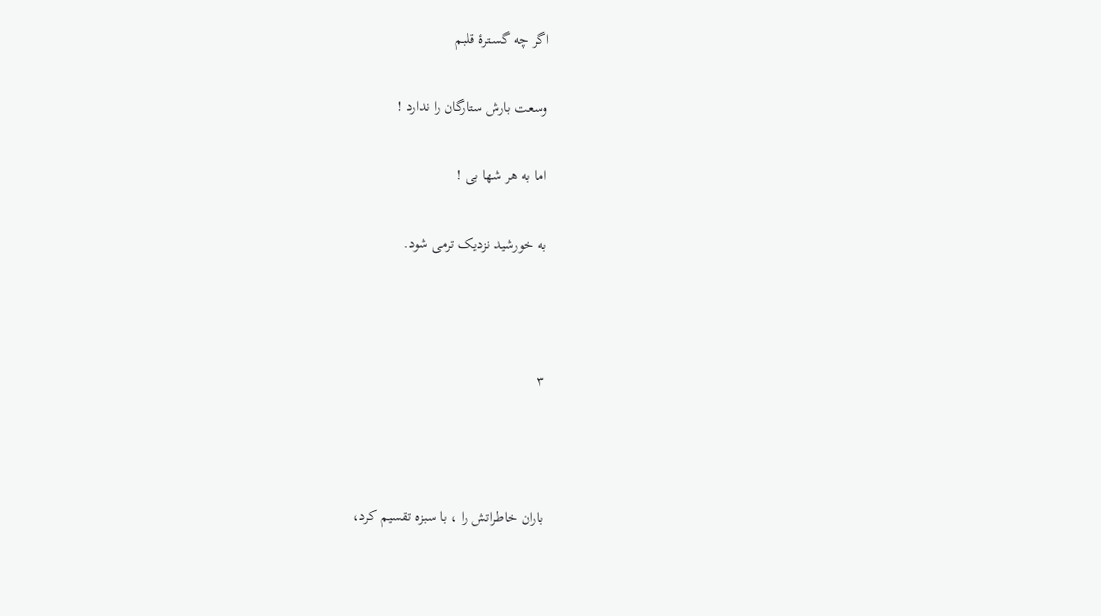اگر چه گسـترۀ قلبم

وسعت بارش ستارگان را ندارد !

اما به هر شها بی !

به خورشید نزدیک ترمی شود.



۳



باران خاطراتش را ، با سبزه تقسیم کرد،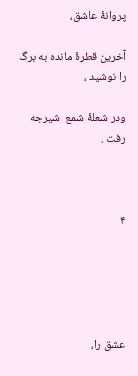پروانۀ عاشق،

آخرین قطرۀ مانده به برگ را نوشید ،

ودر شعلۀ شمع  شیرجه رفت .



۴





عشق را،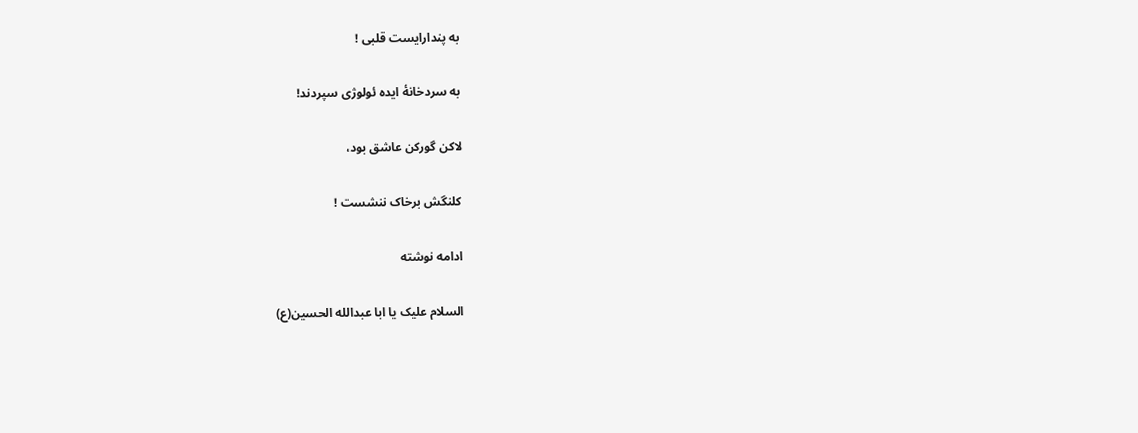به پندارایست قلبی !

به سردخانۀ ایده ئولوژی سپردند!

لاکن گورکن عاشق بود،

کلنگش برخاک ننشست !

ادامه نوشته

السلام علیک یا ابا عبدالله الحسین(ع)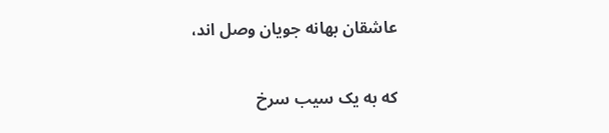عاشقان بهانه جویان وصل اند،

که به یک سیب سرخ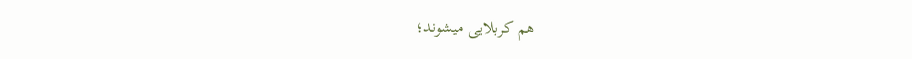هم کربلایی میشوند؛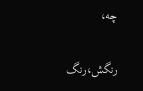چه،

رنگش،رنگ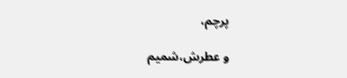پرچم،

و عطرش،شمیم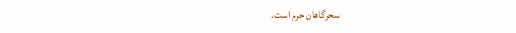سحرگاهان حرم است.